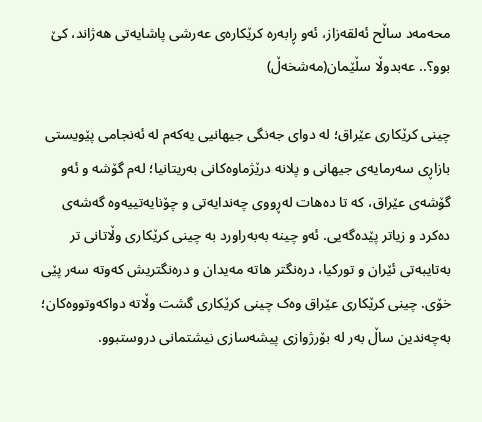محەمەد ساڵح ئەلقەزاز، ئەو ڕابەرە کرێکارەی عەرشی پاشایەتی هەژاند، کێ بوو؟.. عەبدوڵا سڵێمان(مەشخەڵ)

چینی کرێکاری عێراق؛ لە دوای جەنگی جیهانیی یەکەم لە ئەنجامی پێویستی بازاڕی سەرمایەی جیهانی و پلانە درێژماوەکانی بەریتانیا؛ لەم گۆشە و ئەو گۆشەی عێراق، کە تا دەهات لەڕووی چەندایەتی و چۆنایەتییەوە گەشەی دەکرد و زیاتر پێدەگەیی. ئەو چینە بەبەراورد بە چینی کرێکاری وڵاتانی تر بەتایبەتی ئێران و تورکیا، درەنگتر هاتە مەیدان و درەنگتریش کەوتە سەر پێی خۆی. چینی کرێکاری عێراق وەک چینی کرێکاری گشت وڵاتە دواکەوتووەکان؛ بەچەندین ساڵ بەر لە بۆرژوازی پیشەسازی نیشتمانی دروستبوو.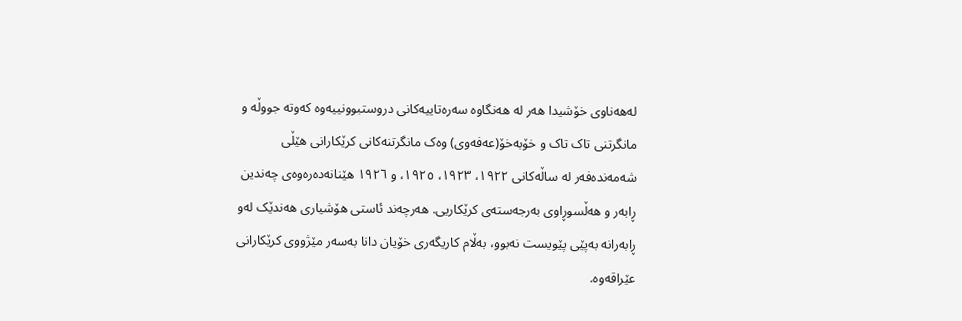لەهەناوی خۆشیدا هەر لە هەنگاوە سەرەتاییەکانی دروستبوونییەوە کەوتە جووڵە و مانگرتنی تاک تاک و خۆبەخۆ(عەفەوی) وەک مانگرتنەکانی کرێکارانی هێڵی شەمەندەفەر لە ساڵەکانی ١٩٢٢، ١٩٢٣، ١٩٢٥، و ١٩٢٦ هێنانەدەرەوەی چەندین ڕابەر و هەڵسوڕاوی بەرجەستەی کرێکاریی. هەرچەند ئاستی هۆشیاری هەندێک لەو ڕابەرانە بەپێی پێویست نەبوو، بەڵام کاریگەری خۆیان دانا بەسەر مێژووی کرێکارانی عێراقەوە.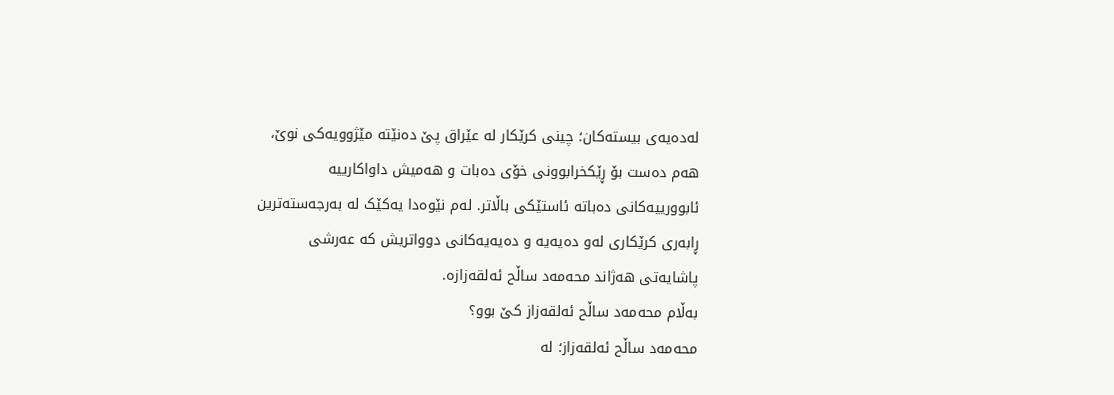لەدەیەی بیستەکان؛ چینی کرێکار لە عێراق پێ دەنێتە مێژوویەکی نوێ، هەم دەست بۆ ڕێکخرابوونی خۆی دەبات و هەمیش داواکارییە ئابوورییەکانی دەباتە ئاستێکی باڵاتر. لەم نێوەدا یەکێک لە بەرجەستەترین ڕابەری کرێکاری لەو دەیەیە و دەیەیەکانی دوواتریش کە عەرشی پاشایەتی هەژاند محەمەد ساڵح ئەلقەزازە.
بەڵام محەمەد ساڵح ئەلقەزاز کێ بوو؟
محەمەد ساڵح ئەلقەزاز؛ لە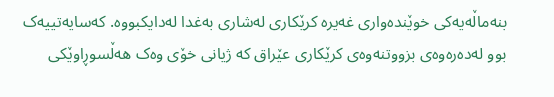بنەماڵەیەکی خوێندەواری غەیرە کرێکاری لەشاری بەغدا لەدایکبووە. کەسایەتییەک بوو لەدەرەوەی بزووتنەوەی کرێکاری عێراق کە ژیانی خۆی وەک هەڵسوڕاوێکی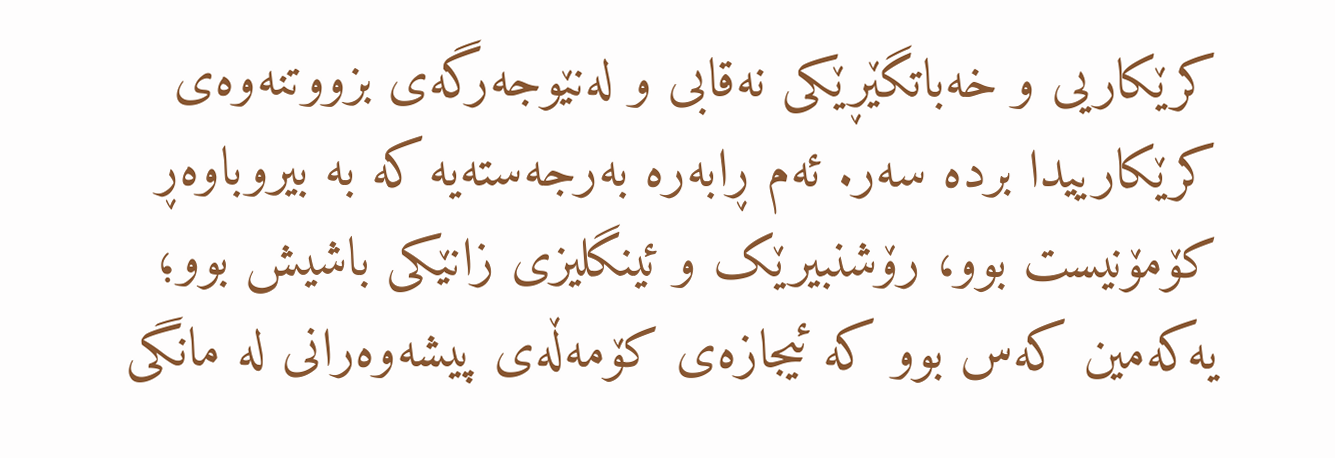کرێکاریی و خەباتگێڕێکی نەقابی و لەنێوجەرگەی بزووتنەوەی کرێکارییدا بردە سەر. ئەم ڕابەرە بەرجەستەیە کە بە بیروباوەڕ کۆمۆنیست بوو، رۆشنبیرێک و ئینگلیزی زانێکی باشیش بوو؛ یەکەمین کەس بوو کە ئیجازەی کۆمەڵەی پیشەوەرانی لە مانگی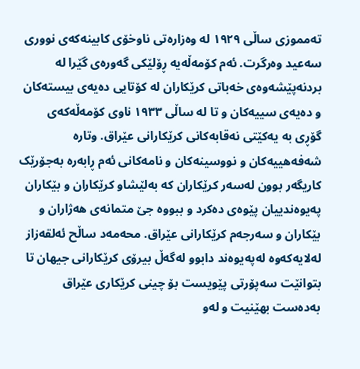تەمموزی ساڵی ١٩٢٩ لە وەزارەتی ناوخۆی کابینەکەی نووری سەعید وەرگرت. ئەم کۆمەڵەیە ڕۆلێکی گەورەی گێرا لە بردنەپێشەوەی خەباتی کرێکاران لە کۆتایی دەیەی بیستەکان و دەیەی سییەکان و تا لە ساڵی ١٩٣٣ ناوی کۆمەڵەکەی گۆڕی بە یەکێتی نەقابەکانی کرێکارانی عێراق. وتارە شەفەهییەکان و نووسینەکان و نامەکانی ئەم ڕابەرە بەجۆرێک کاریگەر بوون لەسەر کرێکاران کە بەلێشاو کرێکاران و بێکاران پەیوەندییان پێوەی دەکرد و ببووە جێ متمانەی هەژاران و بێکاران و سەرجەم کرێکارانی عێراق. محەمەد ساڵح ئەلقەزاز لەلایەکەوە لەپەیوەند دابوو لەگەڵ بیرۆی کرێکارانی جیهان تا بتوانێت سەپۆرتی پێویست بۆ چینی کرێکاری عێراق بەدەست بهێنیت و لەو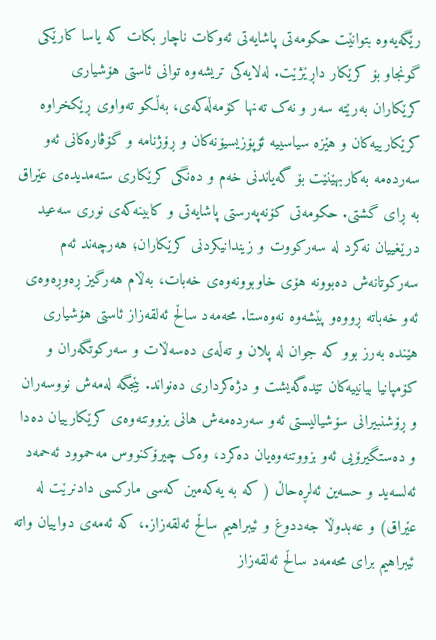رێگەیەوە بتوانێت حکومەتی پاشایەتی ئەوکات ناچار بکات کە یاسا کارێکی گونجاو بۆ کرێکار داڕێژێت. لەلایەکی تریشەوە توانی ئاستی هۆشیاری کرێکاران بەرێتە سەر و نەک تەنها کۆمەڵەکەی، بەڵکو تەواوی ڕێکخراوە کرێکارییەکان و هێزە سیاسییە ئۆپۆزیسیۆنەکان و ڕۆژنامە و گۆڤارەکانی ئەو سەردەمە بەکاربهێنێت بۆ گەیاندنی خەم و دەنگی کرێکاری ستەمدیدەی عێراق بە ڕای گشتی. حکومەتی کۆنەپەرستی پاشایەتی و کابینەکەی نوری سەعید درێغییان نەکرد لە سەرکووت و زیندانیکردنی کرێکاران؛ هەرچەند ئەم سەرکوتانەش دەبوونە هۆی خاوبوونەوەی خەبات، بەڵام هەرگیز ڕەوڕەوەی ئەو خەباتە ڕووەو پێشەوە نەوەستا. محەمەد ساڵح ئەلقەزاز ئاستی هۆشیاری هێندە بەرز بوو کە جوان لە پلان و تەڵەی دەسەڵات و سەرکوتگەران و کۆمپانیا بیانییەکان تێدەگەیشت و دژەکرداری دەنواند. بێجگە لەمەش نووسەران و ڕۆشنبیرانی سۆشیالیستی ئەو سەردەمەش هانی بزووتنەوەی کرێکارییان دەدا و دەستگیرۆیی ئەو بزووتنەوەیان دەکرد، وەک چیرۆکنووس مەحموود ئەحمەد ئەلسەید و حسەین ئەلڕەحاڵ ( کە بە یەکەمین کەسی مارکسی دادنرێت لە عێراق) و عەبدوڵا جەددوغ و ئیبراهیم ساڵح ئەلقەزاز.، کە ئەمەی دواییان واتە ئیبراهیم برای محەمەد ساڵح ئەلقەزاز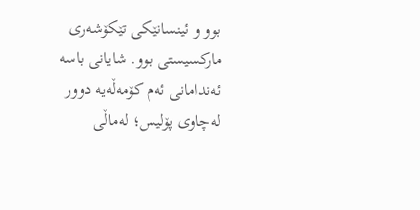بوو و ئینسانێکی تێکۆشەری مارکسیستی بوو. شایانی باسە ئەندامانی ئەم کۆمەڵەیە دوور لەچاوی پۆلیس؛ لەماڵی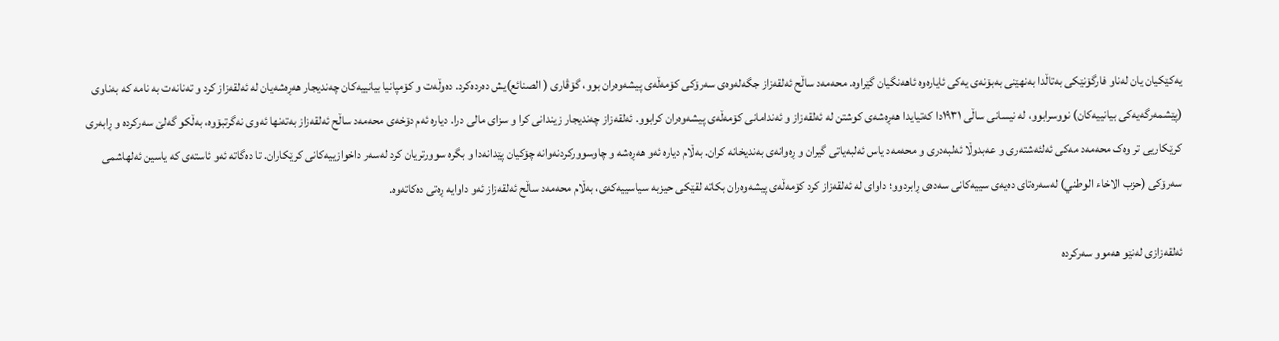یەکێکیان یان لەناو فارگۆنێکی بەتاڵدا بەنهێنی بەبۆنەی یەکی ئایارەوە ئاهەنگیان گێراوە. محەمەد ساڵح ئەلقەزاز جگەلەوەی سەرۆکی کۆمەڵەی پیشەوەران بوو، گۆڤاری ( الصنائع)یش دەردەکرد. دەوڵەت و کۆمپانیا بیانییەکان چەندیجار هەڕەشەیان لە ئەلقەزاز کرد و تەنانەت بە نامە کە بەناوی (پێشمەرگەیەکی بیانییەکان) نووسرابوو، لە نیسانی ساڵی ١٩٣١دا کەتیایدا هەڕەشەی کوشتن لە ئەلقەزاز و ئەندامانی کۆمەڵەی پیشەوەران کرابوو. ئەلقەزاز چەندیجار زیندانی کرا و سزای مالی درا. دیارە ئەم دۆخەی محەمەد ساڵح ئەلقەزاز بەتەنها ئەوی نەگرتبۆوە، بەڵکو گەلێ سەرکردە و ڕابەری کرێکاریی تر وەک محەمەد مەکی ئەلئەشتەری و عەبدوڵا ئەلبەدری و محەمەد یاس ئەلبەیاتی گیران و ڕەوانەی بەندیخانە کران. بەڵام دیارە ئەو هەڕەشە و چاوسوورکردنەوانە چۆکیان پێدانەدا و بگرە سوورتریان کرد لەسەر داخوازییەکانی کرێکاران. تا دەگاتە ئەو ئاستەی کە یاسین ئەلهاشمی سەرۆکی (حزب الاخاء الوطني) لەسەرەتای دەیەی سییەکانی سەدەی ڕابردوو؛ داوای لە ئەلقەزاز کرد کۆمەڵەی پیشەوەران بکاتە لقێکی حیزبە سیاسییەکەی، بەڵام محەمەد ساڵح ئەلقەزاز ئەو داوایە ڕەتی دەکاتەوە.

ئەلقەزازی لەنێو هەموو سەرکردە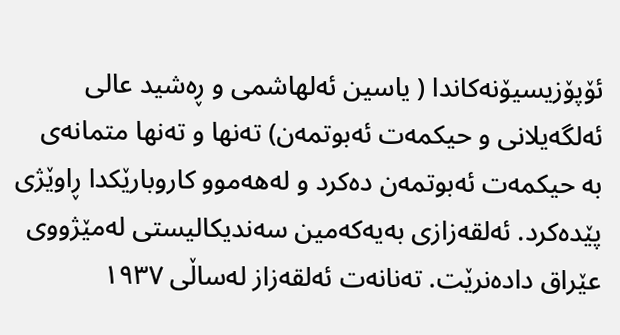ئۆپۆزیسیۆنەکاندا ( یاسین ئەلهاشمی و ڕەشید عالی ئەلگەیلانی و حیکمەت ئەبوتمەن) تەنها و تەنها متمانەی بە حیکمەت ئەبوتمەن دەکرد و لەهەموو کاروبارێکدا ڕاوێژی پێدەکرد. ئەلقەزازی بەیەکەمین سەندیکالیستی لەمێژووی عێراق دادەنرێت. تەنانەت ئەلقەزاز لەساڵی ١٩٣٧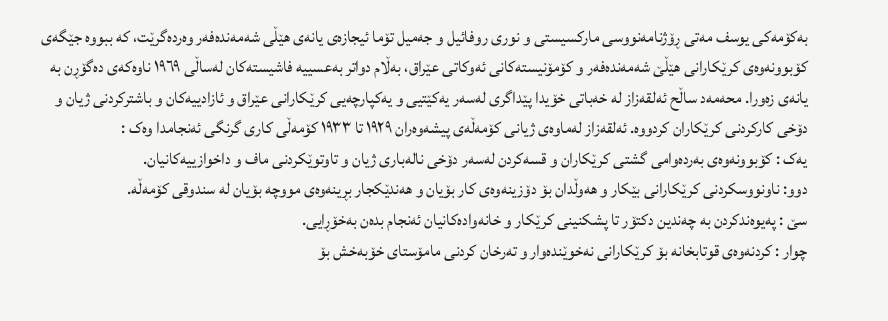بەکۆمەکی یوسف مەتی ڕۆژنامەنووسی مارکسیستی و نوری روفائیل و جەمیل تۆما ئیجازەی یانەی هێڵی شەمەندەفەر وەردەگرێت، کە ببووە جێگەی کۆبوونەوەی کرێکارانی هێڵێ شەمەندەفەر و کۆمۆنیستەکانی ئەوکاتی عێراق، بەڵام دواتر بەعسییە فاشیستەکان لەساڵی ١٩٦٩ ناوەکەی دەگۆڕن بە یانەی زەورا. محەمەد ساڵح ئەلقەزاز لە خەباتی خۆیدا پێداگری لەسەر یەکێتیی و یەکپارچەیی کرێکارانی عێراق و ئازادییەکان و باشترکردنی ژیان و دۆخی کارکردنی کرێکاران کردووە. ئەلقەزاز لەماوەی ژیانی کۆمەڵەی پیشەوەران ١٩٢٩ تا ١٩٣٣ کۆمەڵی کاری گرنگی ئەنجامدا وەک :
یەک : کۆبوونەوەی بەردەوامی گشتی کرێکاران و قسەکردن لەسەر دۆخی نالەباری ژیان و تاوتوێکردنی ماف و داخوازییەکانیان.
دوو: ناونووسکردنی کرێکارانی بێکار و هەوڵدان بۆ دۆزینەوەی کار بۆیان و هەندێکجار بڕینەوەی مووچە بۆیان لە سندوقی کۆمەڵە.
سێ : پەیوەندکردن بە چەندین دکتۆر تا پشکنینی کرێکار و خانەوادەکانیان ئەنجام بدەن بەخۆڕایی.
چوار : کردنەوەی قوتابخانە بۆ کرێکارانی نەخوێندەوار و تەرخان کردنی مامۆستای خۆبەخش بۆ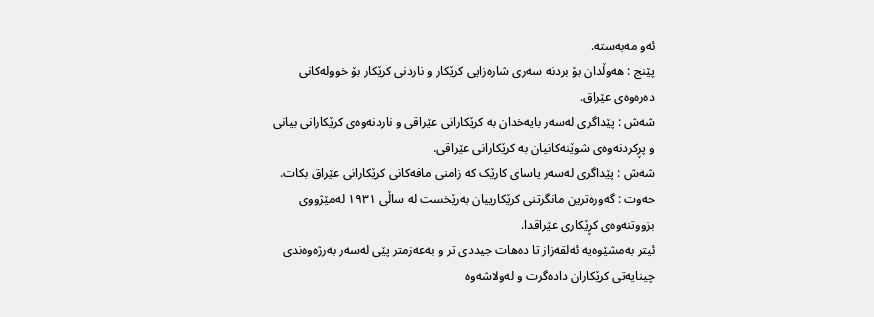ئەو مەبەستە.
پێنج : هەوڵدان بۆ بردنە سەری شارەزایی کرێکار و ناردنی کرێکار بۆ خوولەکانی دەرەوەی عێراق.
شەش : پێداگری لەسەر بایەخدان بە کرێکارانی عێراقی و ناردنەوەی کرێکارانی بیانی و پڕکردنەوەی شوێنەکانیان بە کرێکارانی عێراقی.
شەش : پێداگری لەسەر یاسای کارێک کە زامنی مافەکانی کرێکارانی عێراق بکات.
حەوت : گەورەترین مانگرتنی کرێکارییان بەرێخست لە ساڵی ١٩٣١ لەمێژووی بزووتنەوەی کڕێکاری عێراقدا.
ئیتر بەمشێوەیە ئەلقەزاز تا دەهات جیددی تر و بەعەزمتر پێی لەسەر بەرژەوەندی چینایەتی کرێکاران دادەگرت و لەولاشەوە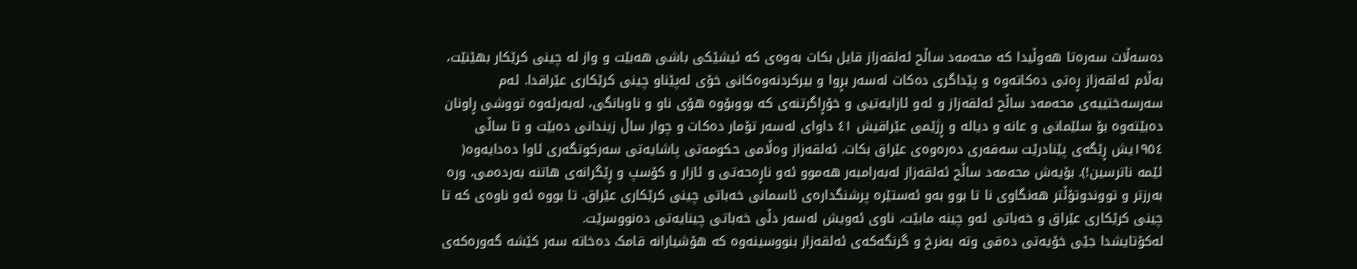دەسەڵات سەرەتا هەوڵیدا کە محەمەد ساڵح ئەلقەزاز قایل بکات بەوەی کە ئیشێکی باشی هەبێت و واز لە چینی کرێکار بهێنێت، بەڵام ئەلقەزاز ڕەتی دەکاتەوە و پێداگری دەکات لەسەر بڕوا و بیرکردنەوەکانی خۆی لەپێناو چینی کرێکاری عێراقدا. ئەم سەرسەختییەی محەمەد ساڵح ئەلقەزاز و ئەو ئازایەتیی و خۆڕاگرتنەی کە بووبۆوە هۆی ناو و ناوبانگی، لەبەرئەوە تووشی ڕاونان دەبێتەوە بۆ سلێمانی و عانە و دیالە و ڕژێمی عێراقیش ٤١ داوای لەسەر تۆمار دەکات و چوار ساڵ زیندانی دەبێت و تا ساڵی ١٩٥٤یش ڕێگەی پێنادرێت سەفەری دەرەوەی عێراق بکات. ئەلقەزاز وەڵامی حکومەتی پاشایەتی سەرکوتگەری ئاوا دەدایەوە( ئێمە ناترسین!). بۆیەش محەمەد ساڵح ئەلقەزاز لەبەرامبەر هەموو ئەو ناڕەحەتی و ئازار و کۆسپ و ڕێگرانەی هاتنە بەردەمی، ورە بەرزتر و تووندوتۆڵتر هەنگاوی نا تا بوو بەو ئەستێرە پرشنگدارەی ئاسمانی خەباتی چینی کرێکاری عێراق. تا بووە ئەو ناوەی کە تا چینی کرێکاری عێراق و خەباتی ئەو چینە مابێت، ناوی ئەویش لەسەر دڵی خەباتی چینایەتی دەنووسرێت.
لەکۆتایشدا جێی خۆیەتی دەقی وتە بەنرخ و گرنگەکەی ئەلقەزاز بنووسینەوە کە هۆشیارانە قامک دەخاتە سەر کێشە گەورەکەی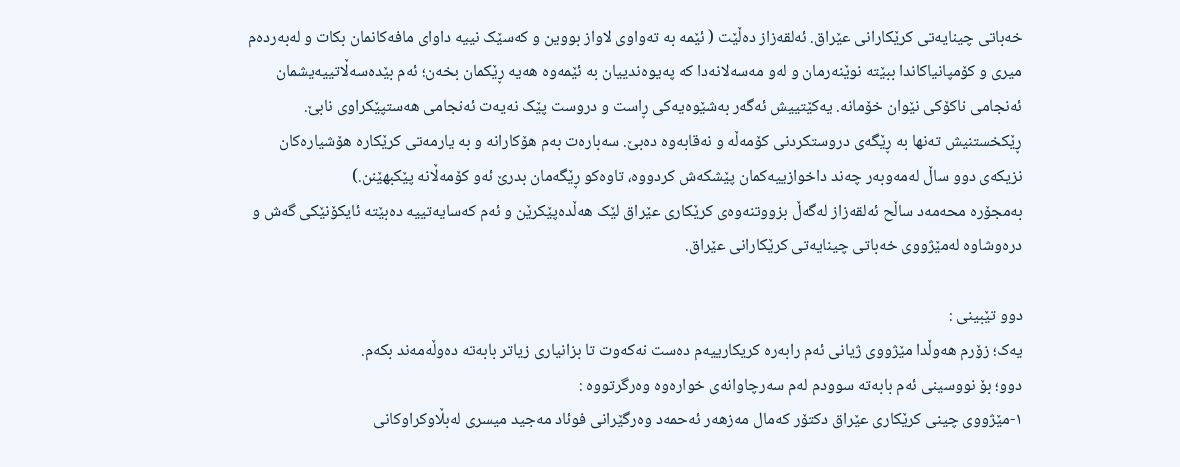خەباتی چینایەتی کرێکارانی عێراق. ئەلقەزاز دەڵێت ( ئێمە بە تەواوی لاواز بووین و کەسێک نییە داوای مافەکانمان بکات و لەبەردەم میری و کۆمپانیاکاندا ببێتە نوێنەرمان و لەو مەسەلانەدا کە پەیوەندییان بە ئێمەوە هەیە ڕێکمان بخەن؛ ئەم بێدەسەڵاتییەیشمان ئەنجامی ناکۆکی نێوان خۆمانە. یەکێتییش ئەگەر بەشێوەیەکی ڕاست و دروست پێک نەیەت ئەنجامی هەستپێکراوی نابێ. ڕێکخستنیش تەنها بە ڕێگەی دروستکردنی کۆمەڵە و نەقابەوە دەبێ. سەبارەت بەم هۆکارانە و بە یارمەتی کرێکارە هۆشیارەکان نزیکەی دوو ساڵ لەمەوبەر چەند داخوازییەکمان پێشکەش کردووە، تاوەکو ڕێگەمان بدرێ ئەو کۆمەڵانە پێکبهێنن.)
بەمجۆرە محەمەد ساڵح ئەلقەزاز لەگەڵ بزووتنەوەی کرێکاری عێراق لێک هەڵدەپێکرێن و ئەم کەسایەتییە دەبێتە ئایکۆنێکی گەش و درەوشاوە لەمێژووی خەباتی چینایەتی کرێکارانی عێراق.

دوو تێبینی :
یەک؛ زۆرم هەوڵدا مێژووی ژیانی ئەم رابەرە کریکارییەم دەست نەکەوت تا بزانیاری زیاتر بابەتە دەوڵەمەند بکەم.
دوو؛ بۆ نووسینی ئەم بابەتە سوودم لەم سەرچاوانەی خوارەوە وەرگرتووە :
١-مێژووی چینی کرێکاری عێراق دکتۆر کەمال مەزهەر ئەحمەد وەرگێرانی فوئاد مەجید میسری لەبڵاوکراوکانی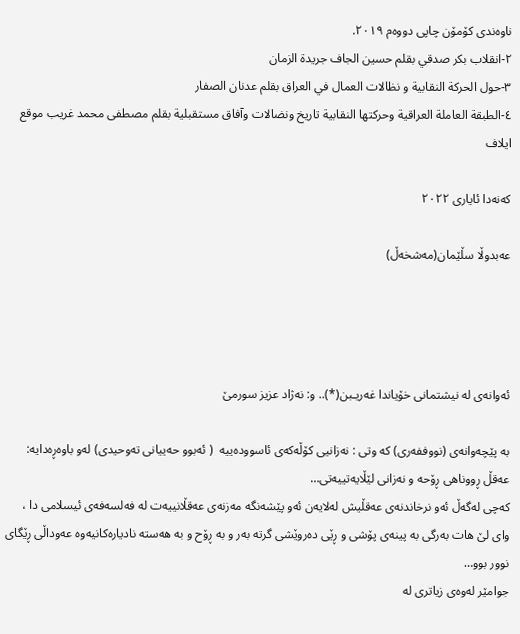ناوەندی کۆمۆن چاپی دووەم ٢٠١٩.
٢-انقلاب بکر صدقي بقلم حسین الجاف جریدة الزمان
٣-حول الحرکة النقابیة و نظالات العمال في العراق بقلم عدنان الصفار
٤-الطبقة العاملة العراقية وحركتها النقابية تاريخ ونضالات وآفاق مستقبلية بقلم مصطفی محمد غریب موقع ایلاف

کەنەدا ئایاری ٢٠٢٢

عەبدوڵا سڵێمان(مەشخەڵ)




ئه‌وانه‌ی له‌ نیشتمانی خۆیاندا غه‌ریـبن(*).. و: نه‌ژاد عزیز سورمێ

به‌ پێچه‌وانه‌ی (نووففه‌ری) كه‌ وتی : نه‌زانیی كۆڵه‌كه‌ی ئاسووده‌ییه ‌ ( ئه‌بوو حه‌ییانی ته‌وحیدی) له‌و باوه‌ڕه‌دایه‌: عه‌قڵ ڕووناهی ڕۆحه‌ و نه‌زانی لێڵایه‌تییه‌تی…
كه‌چی له‌گه‌ڵ ئه‌و نرخاندنه‌ی عه‌قڵیش له‌لایه‌ن ئه‌و پێشه‌نگه‌ مه‌زنه‌ی عه‌قڵانییه‌ت له‌ فه‌لسه‌فه‌ی ئیسلامی دا ، وای لێ هات به‌رگی به‌ پینه‌ی پۆشی و ڕێی ده‌روێشی گرته‌ به‌ر و به‌ ڕۆح و به‌ هه‌سته‌ نادیاره‌كانیه‌وه‌ عه‌وداڵی ڕێگای نوور بوو…
جوامێر له‌وه‌ی زیاتری له‌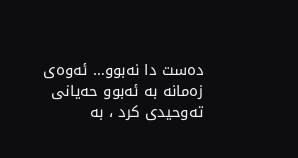ده‌ست دا نه‌بوو… ئه‌وه‌ی زه‌مانه‌ به‌ ئه‌بوو حه‌یانی ته‌وحیدی كرد ، به‌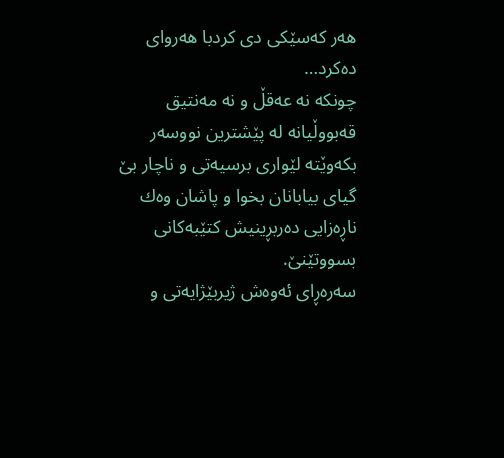هه‌ر كه‌سێكی دی كردبا هه‌روای ده‌كرد…
چونكه‌ نه‌ عه‌قڵ و نه‌ مه‌نتیق قه‌بووڵیانه‌ له‌ پێشترین نووسه‌ر بكه‌وێته‌ لێواری برسیه‌تی و ناچار بێ گیای بیابانان بخوا و پاشان وه‌ك ناڕه‌زایی ده‌ربڕینیش كتێبه‌كانی بسووتێنێ.
سه‌ره‌ڕای ئه‌وه‌ش ژیربێژایه‌تی و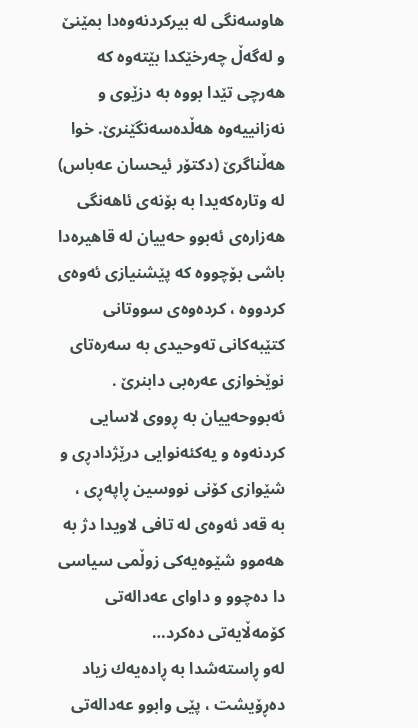هاوسه‌نگی له‌ بیركردنه‌وه‌دا بمێنێ و له‌گه‌ڵ چه‌رخێكدا بێته‌وه‌ كه‌ هه‌رچی تێدا بووه‌ به‌ دزێوی و نه‌زانییه‌وه‌ هه‌ڵده‌سه‌نگێنرێ. خوا هه‌ڵناگرێ (دكتۆر ئیحسان عه‌باس) له‌ وتاره‌كه‌یدا به‌ بۆنه‌ی ئاهه‌نگی هه‌زاره‌ی ئه‌بوو حه‌ییان له‌ قاهیره‌دا باشی بۆچووه‌ كه‌ پێشنیازی ئه‌وه‌ی كردووه‌ ، كرده‌وه‌ی سووتانی كتێبه‌كانی ته‌وحیدی به‌ سه‌ره‌تای نوێخوازی عه‌ره‌بی دابنرێ .
ئه‌بووحه‌ییان به‌ ڕووی لاسایی كردنه‌وه‌ و یه‌كئه‌نوایی درێژدادڕی و شێوازی كۆنی نووسین ڕاپه‌ڕی ، به‌ قه‌د ئه‌وه‌ی له‌ تافی لاویدا دژ به‌ هه‌موو شێوه‌یه‌كی زوڵمی سیاسی دا ده‌چوو و داوای عه‌داله‌تی كۆمه‌ڵایه‌تی ده‌كرد…
له‌و ڕاسته‌شدا به‌ ڕاده‌یه‌ك زیاد ده‌ڕۆیشت ، پێی وابوو عه‌داله‌تی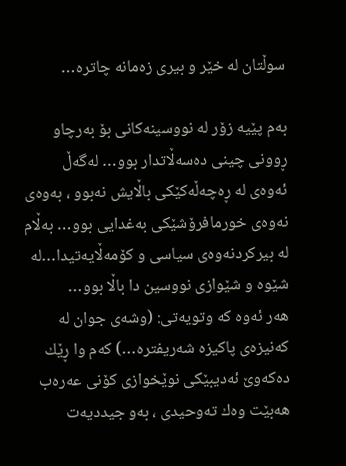سوڵتان له‌ خێر و بیری زه‌مانه‌ چاتره‌…

به‌م پێیه‌ زۆر له‌ نووسینه‌كانی بۆ به‌رچاو ڕوونی چینی ده‌سه‌ڵاتدار بوو… له‌گه‌ڵ ئه‌وه‌ی له‌ ڕه‌چه‌ڵه‌كێكی باڵایش نه‌بوو ، به‌وه‌ی نه‌وه‌ی خورمافرۆشێكی به‌غدایی بوو… به‌ڵام له‌ بیركردنه‌وه‌ی سیاسی و كۆمه‌ڵایه‌تیدا…له‌ شێوه‌ و شێوازی نووسین دا باڵا بوو…
هه‌ر ئه‌وه‌ كه‌ وتویه‌تی: (وشه‌ی جوان له‌ كه‌نیزه‌ی پاكیزه‌ شه‌ریفتره‌…) كه‌م وا ڕێك ده‌كه‌وێ ئه‌دیبێكی نوێخوازی كۆنی عه‌ره‌ب هه‌بێت وه‌ك ته‌وحیدی ، به‌و جیددیه‌ت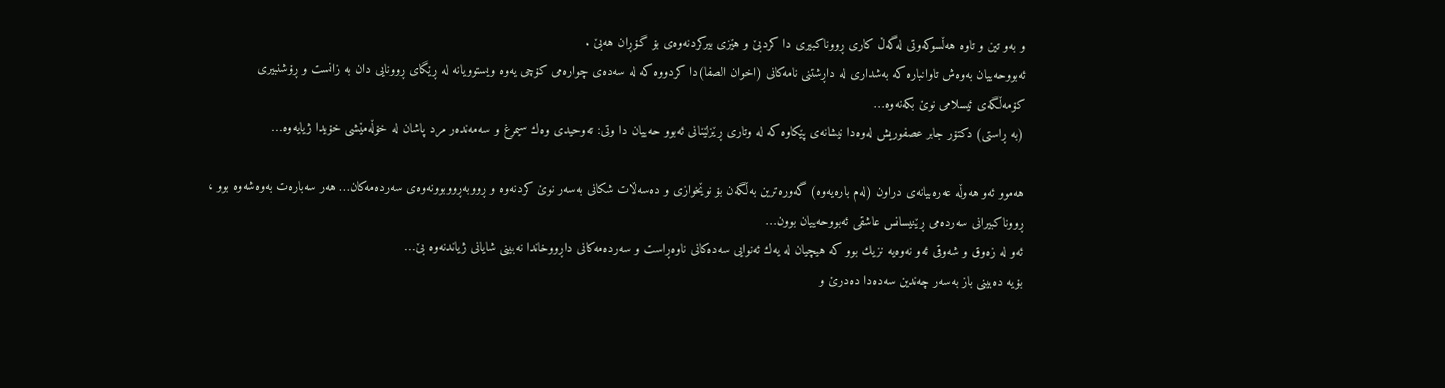و به‌و تین و تاوه‌ هه‌ڵسوكه‌وتی له‌گه‌ڵ كاری ڕووناكبیری دا كردبێ و هێزی بیركردنه‌وه‌ی بۆ گـۆڕان هه‌بێ .
ئه‌بووحه‌ییان به‌وه‌ش تاوانباره‌ كه‌ به‌شداری له‌ داڕشتنی نامه‌كانی (اخوان الصفا)دا كردووه‌ كه‌ له‌ سه‌ده‌ی چواره‌می كۆچی یه‌وه‌ ویستوویانه‌ له‌ ڕێگای ڕوونایی دان به‌ زانست و ڕۆشنبیری كۆمه‌ڵگه‌ی ئیسلامی نوێ بكه‌نه‌وه‌…
(به‌ ڕاستی) دكتۆر جابر عصفوریش له‌وه‌دا نیشانه‌ی پێكاوه‌ كه‌ له‌ وتاری ڕێزلێنانی ئه‌بوو حه‌ییان دا وتی: ته‌وحیدی وه‌ك سیمرغ و سه‌مه‌نده‌ر مرد پاشان له‌ خۆڵه‌مێشی خۆیدا ژیایه‌وه‌…

هه‌موو ئه‌و هه‌وڵه‌ عه‌ره‌بیانه‌ی دراون (له‌م باره‌یه‌وه‌) گه‌وره‌ترین به‌ڵگه‌ن بۆ نوێخوازی و ده‌سه‌ڵات شكانی به‌سه‌ر نوێ كردنه‌وه‌ و ڕووبه‌ڕووبوونه‌وه‌ی سه‌رده‌مه‌كان… هه‌ر سه‌باره‌ت به‌وه‌شه‌وه‌ بوو ، ڕووناكبیرانی سه‌رده‌می ڕێنیسانس عاشقی ئه‌بووحه‌ییان بوون…
ئه‌و له‌ زه‌وق و شه‌وقی ئه‌و نه‌وه‌یه‌ نزیك بوو كه‌ هیچیان له‌ یه‌ك ئه‌نوایی سه‌ده‌كانی ناوه‌ڕاست و سه‌رده‌مه‌كانی داڕووخاندا نه‌بینی شایانی ژیاندنه‌وه‌ بێ…
بۆیه‌ ده‌بینی باز به‌سه‌ر چه‌ندین سه‌ده‌دا ده‌درێ و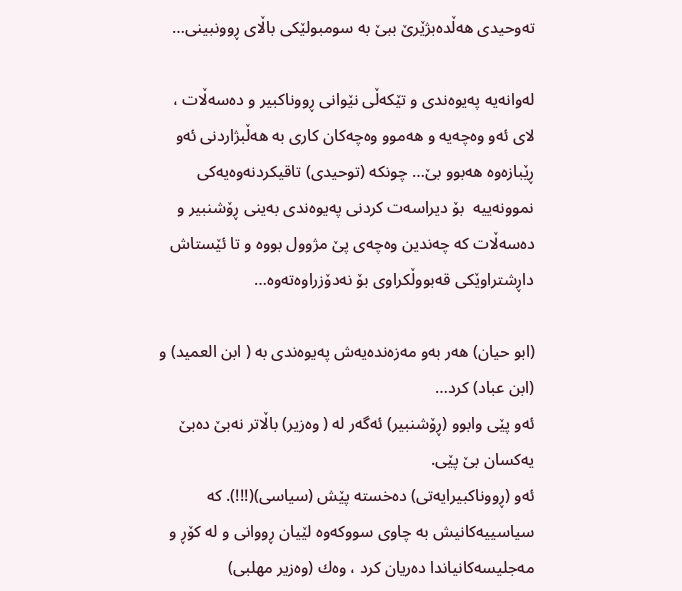ته‌وحیدی هه‌ڵده‌بژێرێ ببێ به‌ سومبولێكی باڵای ڕوونبینی…

له‌وانه‌یه‌ په‌یوه‌ندی و تێكه‌ڵی نێوانی ڕووناكبیر و ده‌سه‌ڵات ، لای ئه‌و وه‌چه‌یه‌ و هه‌موو وه‌چه‌كان كاری به‌ هه‌ڵبژاردنی ئه‌و ڕێبازه‌وه‌ هه‌بوو بێ… چونكه‌ (توحیدی) تاقیكردنه‌وه‌یه‌كی نموونه‌ییه‌ ‌ بۆ دیراسه‌ت كردنی په‌یوه‌ندی به‌ینی ڕۆشنبیر و ده‌سه‌ڵات كه‌ چه‌ندین وه‌چه‌ی پێ مژوول بووه‌ و تا ئێستاش داڕشتراوێكی قه‌بووڵكراوی بۆ نه‌دۆزراوه‌ته‌وه‌…

(ابو حیان) هه‌ر به‌و مه‌زه‌نده‌یه‌ش په‌یوه‌ندی به‌ ( ابن العمید) و (ابن عباد) كرد…
ئه‌و پێی وابوو (ڕۆشنبیر) ئه‌گه‌ر له‌ ( وه‌زیر) باڵاتر نه‌بێ ده‌بێ یه‌كسان بێ پێی.
ئه‌و (ڕووناكبیرایه‌تی) ده‌خسته‌ پێش (سیاسی)(!!!). كه‌ سیاسییه‌كانیش به‌ چاوی سووكه‌وه‌ لێیان ڕووانی و له‌ كۆڕ و مه‌جلیسه‌كانیاندا ده‌ریان كرد ، وه‌ك (وه‌زیر مهلبی)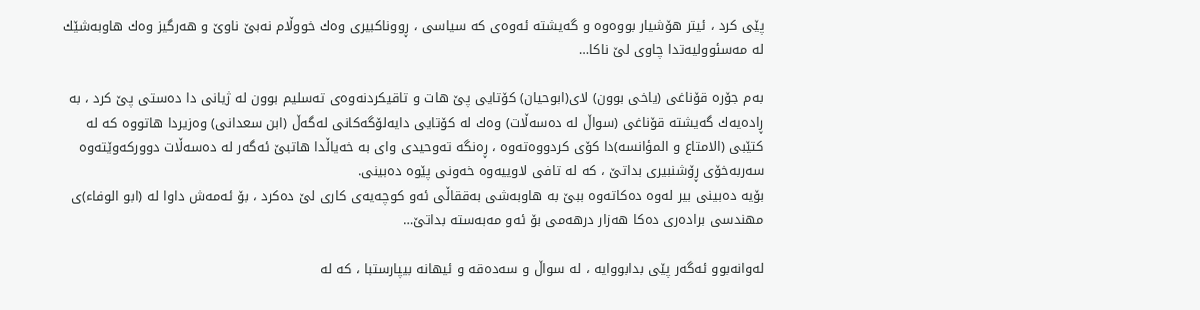پێی كرد ، ئیتر هۆشیار بووه‌وه‌ و گه‌یشته‌ ئه‌وه‌ی كه‌ سیاسی ، ڕووناكبیری وه‌ك خووڵام نه‌بێ ناوێ و هه‌رگیز وه‌ك هاوبه‌شێك له‌ مه‌سئوولیه‌تدا چاوی لێ ناكا…

به‌م جۆره‌ قۆناغی (یاخی بوون) لای(ابوحیان) كۆتایی پێ هات و تاقیكردنه‌وه‌ی ته‌سلیم بوون له‌ ژیانی دا ده‌ستی پێ كرد ، به‌ ڕاده‌یه‌ك گه‌یشته‌ قۆناغی (سواڵ له‌ ده‌سه‌ڵات) وه‌ك له‌ كۆتایی دایه‌لۆگه‌كانی له‌گه‌ڵ (ابن سعدانی) وه‌زیردا هاتووه‌ كه‌ له‌ كتێبی (الامتاع و المؤانسه‌)دا كۆی كردووه‌ته‌وه ‌، ڕه‌نگه‌ ته‌وحیدی وای به‌ خه‌یاڵدا هاتبێ ئه‌گه‌ر له‌ ده‌سه‌ڵات دووركه‌وێته‌وه‌ سه‌ربه‌خۆی ڕۆشنبیری بداتێ ، كه‌ له‌ تافی لاوییه‌وه‌ خه‌ونی پێوه‌ ده‌بینی.
بۆیه‌ ده‌بینی بیر له‌وه‌ ده‌كاته‌وه‌ ببێ به‌ هاوبه‌شی به‌ققاڵی ئه‌و كوچه‌یه‌ی كاری لێ ده‌كرد ، بۆ ئه‌مه‌ش داوا له‌ (ابو الوفاء)ی مهندسی براده‌ری ده‌كا هه‌زار درهه‌می بۆ ئه‌و مه‌به‌سته‌ بداتێ…

له‌وانه‌بوو ئه‌گه‌ر پێی بدابووایه ‌، له‌ سواڵ و سه‌ده‌قه‌ و ئیهانه‌ بیپارستبا ، كه‌ له‌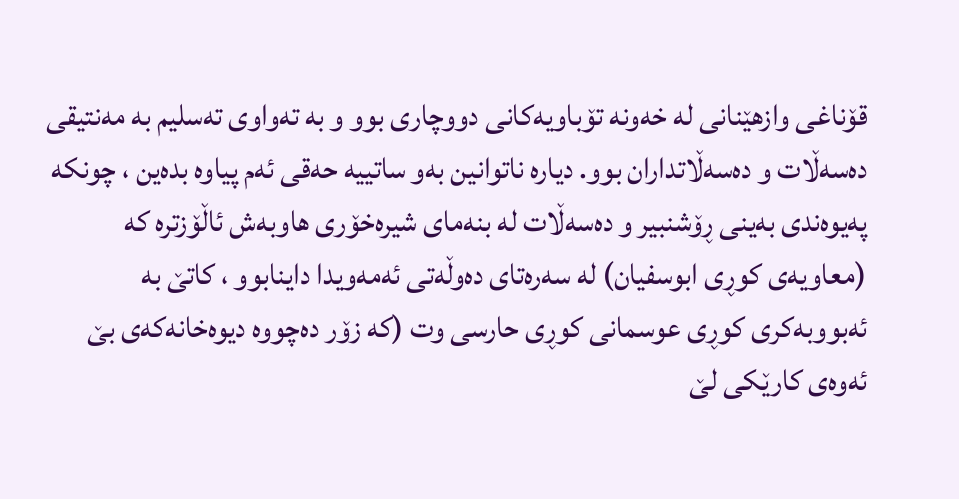قۆناغی وازهێنانی له‌ خه‌ونه‌ تۆباویه‌كانی دووچاری بوو و به‌ ته‌واوی ته‌سلیم به‌ مه‌نتیقی ده‌سه‌ڵات و ده‌سه‌ڵاتداران بوو. دیاره‌ ناتوانین به‌و ساتییه‌ حه‌قی ئه‌م پیاوه‌ بده‌ین ، چونكه‌ په‌یوه‌ندی به‌ینی ڕۆشنبیر و ده‌سه‌ڵات له‌ بنه‌مای شیره‌خۆری هاوبه‌ش ئاڵۆزتره‌ كه‌ (معاویه‌ی كوڕی ابوسفیان) له‌ سه‌ره‌تای ده‌وڵه‌تی ئه‌مه‌ویدا داینابوو ، كاتێ به‌ ئه‌بووبه‌كری كوڕی عوسمانی كوڕی حارسی وت (كه‌ زۆر ده‌چووه‌ دیوه‌خانه‌كه‌ی بێ ئه‌وه‌ی كارێكی لێ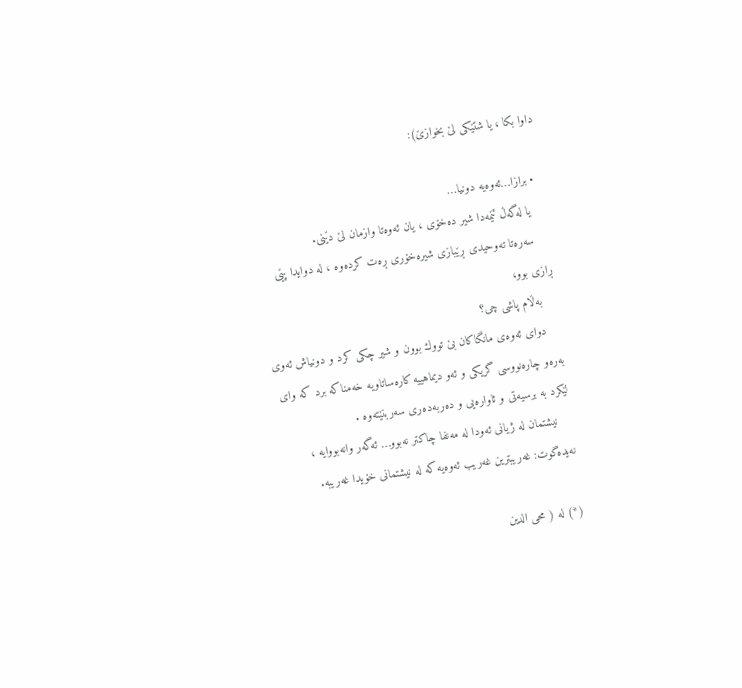داوا بكا ، یا شتێكی لێ بخوازێ):

  • برازا…ئه‌وه‌یه‌ دونیا…
    یا له‌گه‌ڵ ئێمه‌دا شیر ده‌خۆی ، یان ئه‌وه‌تا وازمان لێ دێنی.
    سه‌ره‌تا ته‌وحیدی ڕێبازی شیره‌خۆری ڕه‌ت كرده‌وه‌ ، له‌ دوایدا پێی ڕازی بوو،
    به‌ڵام پاشی چی؟
    دوای ئه‌وه‌ی مانگاكان بێ تووك بوون و شیر چكی كرد و دونیاش ئه‌وی به‌ره‌و چاره‌نووسی گریكی و ئه‌و دیماهییه‌ كاره‌ساتاویه‌ خه‌مناكه‌ برد كه‌ وای لێكرد به‌ برسیه‌تی و ئاواره‌یی و ده‌ربه‌ده‌ری سه‌ربنێته‌وه .
    نیشتمان له‌ ژیانی ئه‌ودا له‌ مه‌نفا چاكتر نه‌بوو… ئه‌گه‌ر وانه‌بووایه‌ ، نه‌یده‌گوت: غه‌ریبترین غه‌ریب ئه‌وه‌یه‌ كه‌ له‌ نیشتمانی خۆیدا غه‌ریبه‌.

(*) له‌ ( محی الدین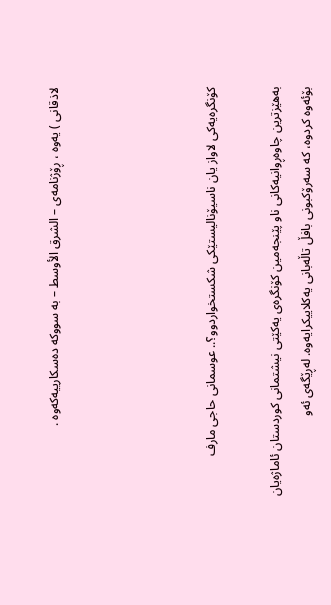لاذقانی ) یه‌وه‌ ، ڕۆژنامه‌ی – الشرق الأوسط – به‌ سووكه‌ ده‌سكارییه‌كه‌وه‌ .




کۆنگرەیەکی لاواز یان ناسیۆنالیستێکی شکستخواردوو؟.. عوسمانی حاجی مارف

بەهێزترین چاوەڕوانیەکانی ناو پێنجەمین کۆنگرەی یەکێتی نیشتمانی کوردستان ئاماژەیان بۆئەوە کردوە، کە سەرۆکبونی بافڵ تاڵەبانی یەکلاییکرایەوە. لەڕێگەی ئەو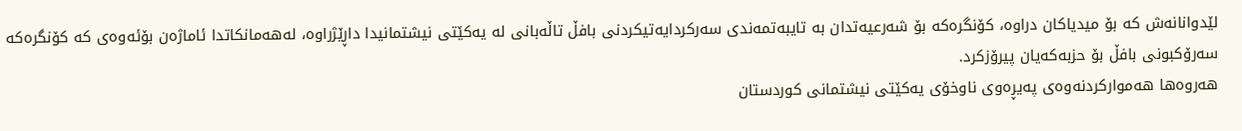لێدوانانەش کە بۆ میدیاکان دراوە، کۆنگرەکە بۆ شەرعیەتدان بە تایبەتمەندی سەرکردایەتیکردنی بافڵ تاڵەبانی لە یەکێتی نیشتمانیدا داڕێژراوە، لەهەمانکاتدا ئاماژەن بۆئەوەی کە کۆنگرەکە سەرۆکبونی بافڵ بۆ حزبەکەیان پیرۆزکرد.
هەروەها هەموارکردنەوەی پەیڕەوی ناوخۆی یەکێتی نیشتمانی کوردستان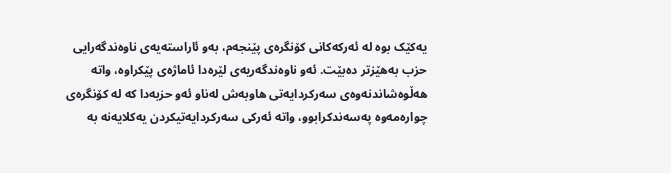یەکێک بوە لە ئەرکەکانی کۆنگرەی پێنجەم، بەو ئاراستەیەی ناوەندگەرایی حزب بەهێزتر دەبێت. ئەو ناوەندگەریەی لێرەدا ئاماژەی پێکراوە، واتە هەڵوەشاندنەوەی سەرکردایەتی هاوبەش لەناو ئەو حزبەدا کە لە کۆنگرەی چوارەمەوە پەسەندکرابوو، واتە ئەرکی سەرکردایەتیکردن یەکلایەنە بە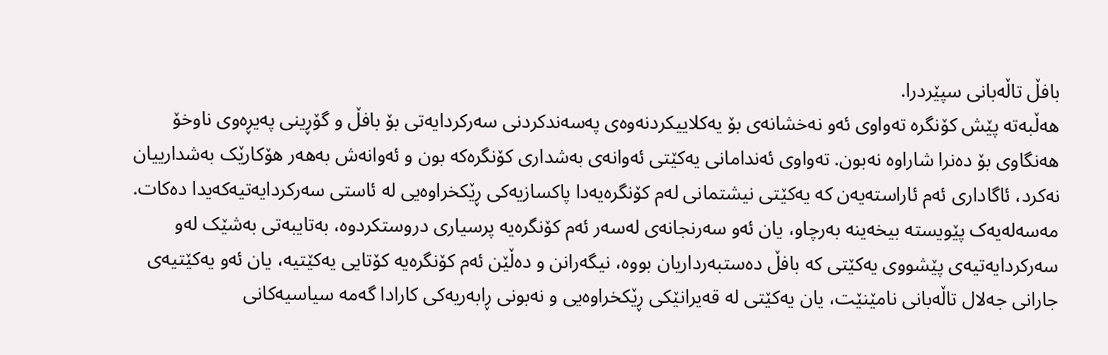بافڵ تاڵەبانی سپێردرا.
هەڵبەتە پێش کۆنگرە تەواوی ئەو نەخشانەی بۆ یەکلاییکردنەوەی پەسەندکردنی سەرکردایەتی بۆ بافڵ و گۆڕینی پەیڕەوی ناوخۆ هەنگاوی بۆ دەنرا شاراوە نەبون. تەواوی ئەندامانی یەکێتی ئەوانەی بەشداری کۆنگرەکە بون و ئەوانەش بەهەر هۆکارێک بەشدارییان نەکرد، ئاگاداری ئەم ئاراستەیەن کە یەکێتی نیشتمانی لەم کۆنگرەیەدا پاکسازیەکی ڕێکخراوەیی لە ئاستی سەرکردایەتیەکەیدا دەکات.
مەسەلەیەک پێویستە بیخەینە بەرچاو، یان ئەو سەرنجانەی لەسەر ئەم کۆنگرەیە پرسیاری دروستکردوە، بەتایبەتی بەشێک لەو سەرکردایەتیەی پێشووی یەکێتی کە بافڵ دەستبەرداریان بووە، نیگەرانن و دەڵێن ئەم کۆنگرەیە کۆتایی یەکێتیە، یان ئەو یەکێتیەی جارانی جەلال تاڵەبانی نامێنێت، یان یەکێتی لە قەیرانێکی ڕێکخراوەیی و نەبونی ڕابەریەکی کارادا گەمە سیاسیەکانی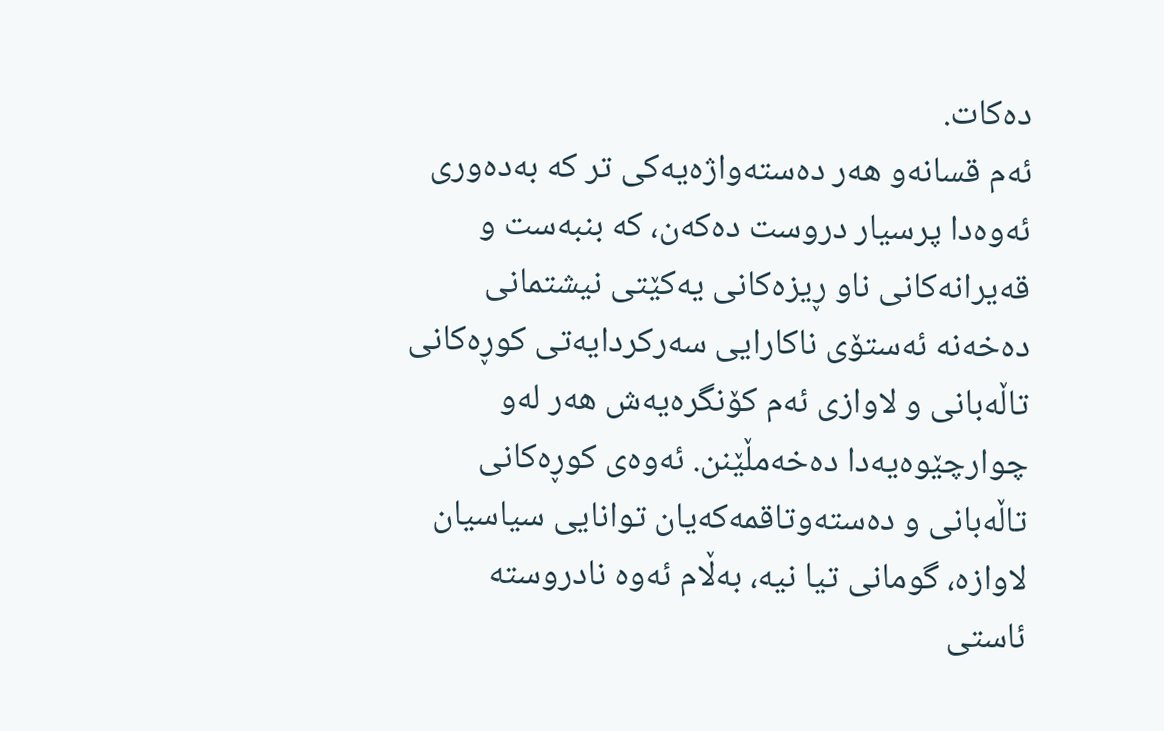دەکات.
ئەم قسانەو هەر دەستەواژەیەکی تر کە بەدەوری ئەوەدا پرسیار دروست دەکەن، کە بنبەست و قەیرانەکانی ناو ڕیزەکانی یەکێتی نیشتمانی دەخەنە ئەستۆی ناکارایی سەرکردایەتی کوڕەکانی تاڵەبانی و لاوازی ئەم کۆنگرەیەش هەر لەو چوارچێوەیەدا دەخەمڵێنن. ئەوەی کوڕەکانی تاڵەبانی و دەستەوتاقمەکەیان توانایی سیاسیان لاوازە، گومانی تیا نیە، بەڵام ئەوە نادروستە ئاستی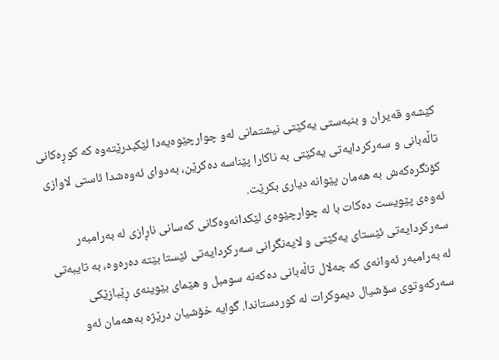کێشەو قەیران و بنبەستی یەکێتی نیشتمانی لەو چوارچێوەیەدا لێکبدرێتەوە کە کوڕەکانی تاڵەبانی و سەرکردایەتی یەکێتی بە ناکارا پێناسە دەکرێن، بەدوای ئەوەشدا ئاستی لاوازی کۆنگرەکەش بە هەمان پێوانە دیاری بکرێت.
ئەوەی پێویست دەکات با لە چوارچێوەی لێکدانەوەکانی کەسانی ناڕازی لە بەرامبەر سەرکردایەتی ئێستای یەکێتی و لایەنگرانی سەرکردایەتی ئێستا بێتە دەرەوە، بە تایبەتی لە بەرامبەر ئەوانەی کە جەلال تاڵەبانی دەکەنە سومبل و هێمای بێوینەی ڕێبازێکی سەرکەوتوی سۆشیال دیموکرات لە کوردستاندا. گوایە خۆشیان درێژە بەهەمان ئەو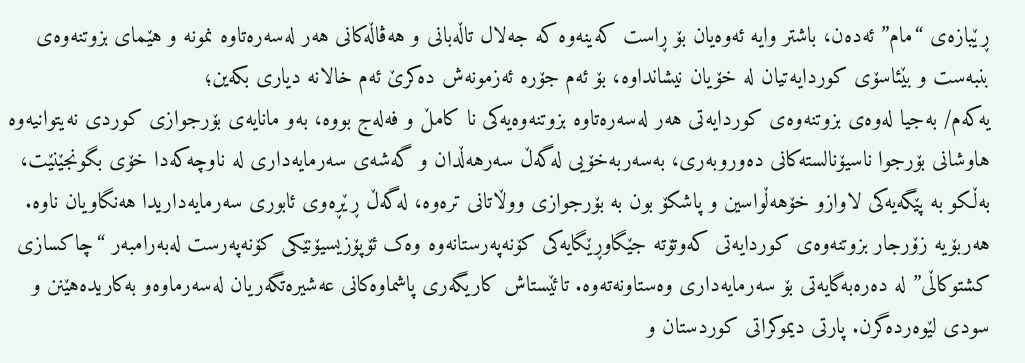ڕێبازەی “مام” ئەدەن، باشتر وایە ئەوەیان بۆ ڕاست کەینەوە کە جەلال تاڵەبانی و هەڤاڵەکانی هەر لەسەرەتاوە نمونە و هێمای بزوتنەوەی بنبەست و بێئاسۆی کوردایەتیان لە خۆیان نیشانداوە، بۆ ئەم جۆرە ئەزمونەش دەکرێ ئەم خالانە دیاری بکەین؛
یەکەم/ بەجیا لەوەی بزوتنەوەی کوردایەتی هەر لەسەرەتاوە بزوتنەوەیەکی نا کامڵ و فەلەج بووە، بەو مانایەی بۆرجوازی کوردی نەیتوانیەوە هاوشانی بۆرجوا ناسیۆنالستەکانی دەوروبەری، بەسەربەخۆیی لەگەڵ سەرهەڵدان و گەشەی سەرمایەداری لە ناوچەکەدا خۆی بگونجێنێت، بەڵکو بە پێگەیەکی لاوازو خۆهەڵواسین و پاشکۆ بون بە بۆرجوازی ووڵاتانی ترەوە، لەگەڵ ڕێڕەوی ئابوری سەرمایەداریدا هەنگاویان ناوە. هەربۆیە زۆرجار بزوتنەوەی کوردایەتی کەوتۆتە جێگاوڕێگایەکی کۆنەپەرستانەوە وەک ئۆپۆزیسیۆنێکی کۆنەپەرست لەبەرامبەر “چاکسازی کشتوکاڵی” لە دەرەبەگایەتی بۆ سەرمایەداری وەستاونەتەوە. تائێستاش کاریگەری پاشماوەکانی عەشیرەتگەریان لەسەرماوەو بەکاریدەهێنن و سودی لێوەردەگرن. پارتی دیموکراتی کوردستان و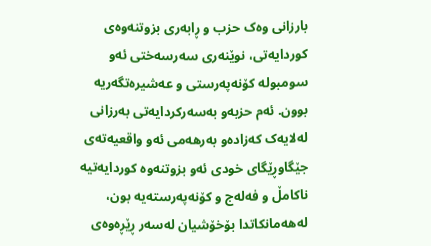بارزانی وەک حزب و ڕابەری بزوتنەوەی کوردایەتی، نوێنەری سەرسەختی ئەو سومبولە کۆنەپەرستی و عەشیرەتگەریە بوون. ئەم حزبەو بەسەرکردایەتی بەرزانی لەلایەک کەزادەو بەرهەمی ئەو واقعیەتەی جێگاوڕێگای خودی ئەو بزوتنەوە کوردایەتیە ناکامڵ و فەلەج و کۆنەپەرستەیە بون، لەهەمانکاتدا بۆخۆشیان لەسەر ڕێڕەوەی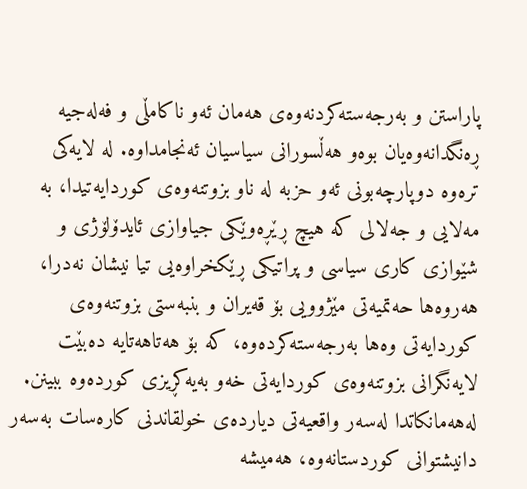پاراستن و بەرجەستەکردنەوەی هەمان ئەو ناکامڵی و فەلەجیە ڕەنگدانەوەیان بوەو هەڵسورانی سیاسیان ئەنجامداوە. لە لایەکی ترەوە دوپارچەبونی ئەو حزبە لە ناو بزوتنەوەی کوردایەتیدا، بە مەلایی و جەلالی کە هیچ ڕێڕەوێکی جیاوازی ئایدۆلۆژی و شێوازی کاری سیاسی و پراتیکی ڕێکخراوەیی تیا نیشان نەدرا، هەروەها حەتمیەتی مێژوویی بۆ قەیران و بنبەستی بزوتنەوەی کوردایەتی وەها بەرجەستەکردەوە، کە بۆ هەتاهەتایە دەبێت لایەنگرانی بزوتنەوەی کوردایەتی خەو بەیەکڕیزی کوردەوە ببینن. لەهەمانکاتدا لەسەر واقعیەتی دیاردەی خولقاندنی کارەسات بەسەر دانیشتوانی کوردستانەوە، هەمیشە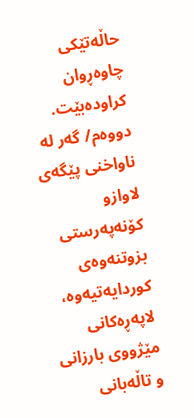حاڵەتێکی چاوەڕوان کراودەبێت.
دووەم/ گەر لە ناواخنی پێگەی لاوازو کۆنەپەرستی بزوتنەوەی کوردایەتیەوە، لاپەڕەکانی مێژووی بارزانی و تاڵەبانی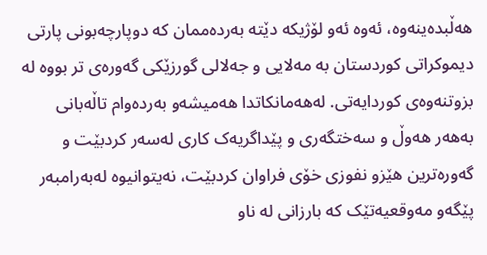هەڵبدەینەوە، ئەوە ئەو لۆژیکە دێتە بەردەممان کە دوپارچەبونی پارتی دیموکراتی کوردستان بە مەلایی و جەلالی گورزێکی گەورەی تر بووە لە بزوتنەوەی کوردایەتی. لەهەمانکاتدا هەمیشەو بەردەوام تاڵەبانی بەهەر هەوڵ و سەختگەری و پێداگریەک کاری لەسەر کردبێت و گەورەترین هێزو نفوزی خۆی فراوان کردبێت، نەیتوانیوە لەبەرامبەر پێگەو مەوقعیەتێک کە بارزانی لە ناو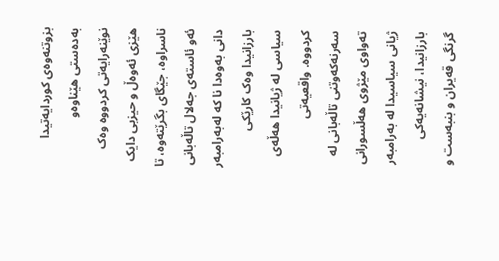بزوتنەوەی کوردایەتیدا بەدەستی هێناوەو نوێنەرایەتی کردووە وەک هێزی ئەوەڵ و حیزبی دایک ناسراوە، جێگای بگرێتەوە، تا ئەو ئاستەی جەلال تاڵەبانی دانی بەوەدا نا کە لەبەرامبەر بارزانیدا وەک کارێکی سیاسی لە ژیانیدا هەڵەی کردووە. واقعیەتی سەرنەکەوتنی تاڵەبانی لە تەواوی مێژوی هەڵسورانی ژیانی سیاسیدا لە بەرامبەر بارزانیدا، نیشانەیەکی گرنگی قەیران و بنبەست و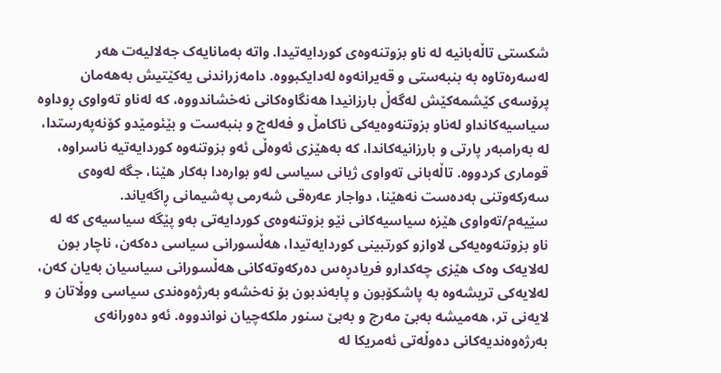شکستی تاڵەبانیە لە ناو بزوتنەوەی کوردایەتیدا. واتە بەمانایەک جەلالیەت هەر لەسەرەتاوە بە بنبەستی و قەیرانەوە لەدایکبووە. دامەزراندنی یەکێتیش بەهەمان پرۆسەی کێشمەکێش لەگەڵ بارزانیدا هەنگاوەکانی نەخشاندووە، کە لەناو تەواوی ڕوداوە سیاسیەکانداو لەناو بزوتنەوەیەکی ناکامڵ و فەلەج و بنبەست و بێئومێدو کۆنەپەرستدا، لە بەرامبەر پارتی و بارزانیەکاندا، کە بەهێزی ئەوەڵی ئەو بزوتنەوە کوردایەتیە ناسراوە، قوماری کردووە. تاڵەبانی تەواوی ژیانی سیاسی لەو بوارەدا بەکار هێنا، جگە لەوەی سەرکەوتنی بەدەست نەهێنا، دواجار عەرەقی شەرمی پەشیمانی ڕاگەیاند.
سێیەم/تەواوی هێزە سیاسیەکانی نێو بزوتنەوەی کوردایەتی بەو پێگە سیاسیەی کە لە ناو بزوتنەوەیەکی لاوازو کورتبینی کوردایەتیدا، هەڵسورانی سیاسی دەکەن، ناچار بون لەلایەک وەک هێزی چەکدارو فریادڕەس دەرکەوتەکانی هەڵسورانی سیاسیان بەیان کەن، لەلایەکی تریشەوە بە پاشکۆبون و پابەندبون بۆ نەخشەو بەرژەوەندی سیاسی ووڵاتان و لایەنی تر، هەمیشە بەبێ مەرج و بەبێ سنور ملکەچیان نواندووە. ئەو دەورانەی بەرژەوەندیەکانی دەوڵەتی ئەمریکا لە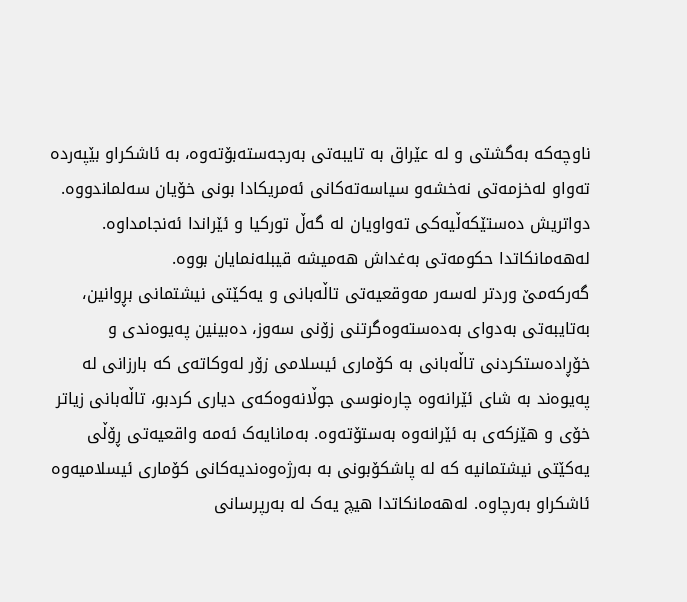ناوچەکە بەگشتی و لە عێراق بە تایبەتی بەرجەستەبۆتەوە، بە ئاشکراو بێپەردە تەواو لەخزمەتی نەخشەو سیاسەتەکانی ئەمریکادا بونی خۆیان سەلماندووە. دواتریش دەستێکەڵیەکی تەواویان لە گەڵ تورکیا و ئێراندا ئەنجامداوە. لەهەمانکاتدا حکومەتی بەغداش هەمیشە قیبلەنمایان بووە.
گەرکەمێ وردتر لەسەر مەوقعیەتی تاڵەبانی و یەکێتی نیشتمانی بڕوانین، بەتایبەتی بەدوای بەدەستەوەگرتنی زۆنی سەوز، دەبینین پەیوەندی و خۆڕادەستکردنی تاڵەبانی بە کۆماری ئیسلامی زۆر لەوکاتەی کە بارزانی لە پەیوەند بە شای ئێرانەوە چارەنوسی جوڵانەوەکەی دیاری کردبو، تاڵەبانی زیاتر خۆی و هێزکەی بە ئێرانەوە بەستۆتەوە. بەمانایەک ئەمە واقعیەتی ڕۆڵی یەکێتی نیشتمانیە کە لە پاشکۆبونی بە بەرژەوەندیەکانی کۆماری ئیسلامیەوە ئاشکراو بەرچاوە. لەهەمانکاتدا هیچ یەک لە بەرپرسانی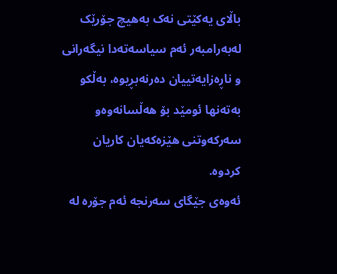باڵای یەکێتی نەک بەهیچ جۆرێک لەبەرامبەر ئەم سیاسەتەدا نیگەرانی و ناڕەزایەتییان دەرنەبڕیوە، بەڵکو بەتەنها ئومێد بۆ هەڵسانەوەو سەرکەوتنی هێزەکەیان کاریان کردوە.
ئەوەی جێگای سەرنجە ئەم جۆرە لە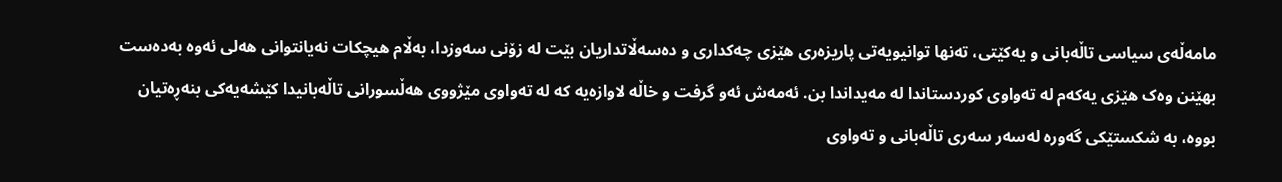مامەڵەی سیاسی تاڵەبانی و یەکێتی، تەنها توانیویەتی پاریزەری هێزی چەکداری و دەسەڵاتداریان بێت لە زۆنی سەوزدا، بەڵام هیچکات نەیانتوانی هەلی ئەوە بەدەست بهێنن وەک هێزی یەکەم لە تەواوی کوردستاندا لە مەیداندا بن. ئەمەش ئەو گرفت و خاڵە لاوازەیە کە لە تەواوی مێژووی هەڵسورانی تاڵەبانیدا کێشەیەکی بنەڕەتیان بووە، بە شکستێکی گەورە لەسەر سەری تاڵەبانی و تەواوی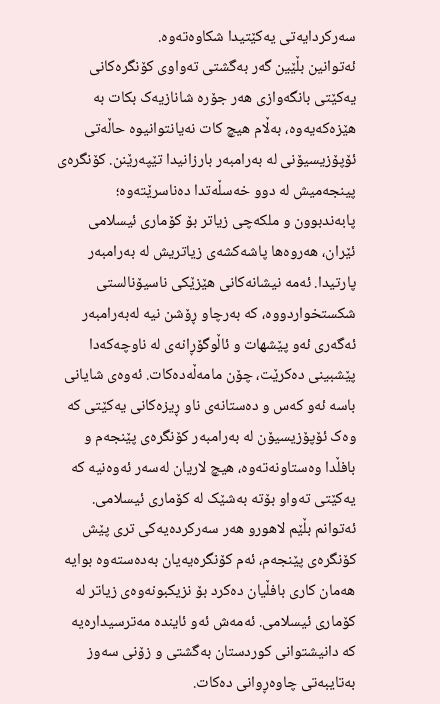سەرکردایەتی یەکێتیدا شکاوەتەوە.
ئەتوانین بڵێین گەر بەگشتی تەواوی کۆنگرەکانی یەکێتی بانگەوازی هەر جۆرە شانازیەک بکات بە هێزەکەیەوە، بەڵام هیچ کات نەیانتوانیوە حاڵەتی ئۆپۆزیسیۆنی لە بەرامبەر بارزانیدا تێپەرێنن. کۆنگرەی پینجەمیش لە دوو خەسڵەتدا دەناسرێتەوە؛ پابەندبوون و ملکەچی زیاتر بۆ کۆماری ئیسلامی ئێران، هەروەها پاشەکشەی زیاتریش لە بەرامبەر پارتیدا. ئەمە نیشانەکانی هێزێکی ناسیۆنالستی شکستخواردووە، کە بەرچاو ڕۆشن نیە لەبەرامبەر ئەگەری ئەو پێشهات و ئاڵوگۆڕانەی لە ناوچەکەدا پێشبینی دەکرێت، چۆن مامەڵەدەکات. ئەوەی شایانی باسە ئەو کەس و دەستانەی ناو ڕیزەکانی یەکێتی کە وەک ئۆپۆزیسیۆن لە بەرامبەر کۆنگرەی پێنجەم و بافڵدا وەستاونەتەوە، هیچ لاریان لەسەر ئەوەنیە کە یەکێتی تەواو بۆتە بەشێک لە کۆماری ئیسلامی. ئەتوانم بڵێم لاهورو هەر سەرکردەیەکی تری پێش کۆنگرەی پێنجەم، ئەم کۆنگرەیەیان بەدەستەوە بوایە هەمان کاری بافڵیان دەکرد بۆ نزیکبونەوەی زیاتر لە کۆماری ئیسلامی. ئەمەش ئەو ئایندە مەترسیدارەیە کە دانیشتوانی کوردستان بەگشتی و زۆنی سەوز بەتایبەتی چاوەڕوانی دەکات.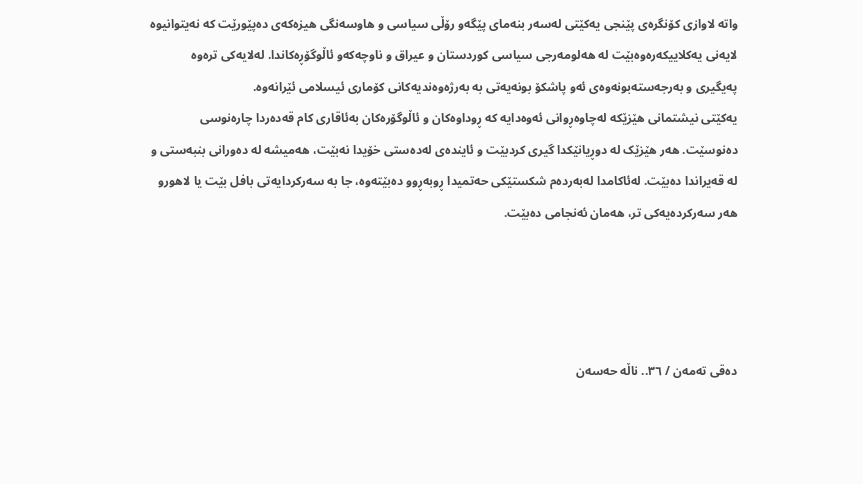واتە لاوازی کۆنگرەی پێنجی یەکێتی لەسەر بنەمای پێگەو رۆڵی سیاسی و هاوسەنگی هیزەکەی دەپێورێت کە نەیتوانیوە لایەنی یەکلاییکەرەوەبێت لە هەلومەرجی سیاسی کوردستان و عیراق و ناوچەکەو ئاڵوگۆڕەکاندا. لەلایەکی ترەوە پەیگیری و بەرجەستەبونەوەی ئەو پاشکۆ بونەیەتی بە بەرژەوەندیەکانی کۆماری ئیسلامی ئێرانەوە.
یەکێتی نیشتمانی هێزێکە لەچاوەڕوانی ئەوەدایە کە ڕوداوەکان و ئاڵوگۆرەکان بەئاقاری کام قەدەردا چارەنوسی دەنوسێت. هەر هێزێک لە دوڕیانێکدا گیری کردبێت و ئایندەی لەدەستی خۆیدا نەبێت، هەمیشە لە دەورانی بنبەستی و لە قەیراندا دەبێت. لەئاکامدا لەبەردەم شکستێکی حەتمیدا ڕوبەڕوو دەبێتەوە، جا بە سەرکردایەتی بافل بێت یا لاهورو هەر سەرکردەیەکی تر، هەمان ئەنجامی دەبێت.




دەقی تەمەن / ٣٦.. ناڵە حەسەن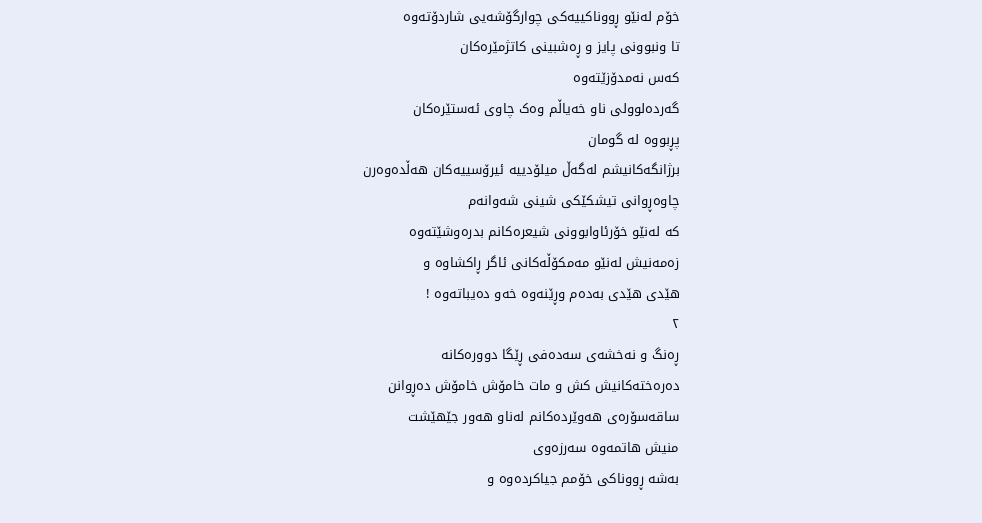خۆم لەنێو ڕووناکییەکی چوارگۆشەیی شاردۆتەوە
تا ونبوونی پایز و ڕەشبینی کاتژمێرەکان
کەس نەمدۆزێتەوە
گەردەلوولی ناو خەیاڵم وەک چاوی ئەستێرەکان
پڕبووە لە گومان
برژانگەکانیشم لەگەڵ میلۆدییە ئیرۆسییەکان هەڵدەوەرن
چاوەڕوانی تیشکێکی شینی شەوانەم
کە لەنێو خۆرئاوابوونی شیعرەکانم بدرەوشێتەوە
زەمەنیش لەنێو مەمکۆڵەکانی ئاگر ڕاکشاوە و
هێدی هێدی بەدەم وڕێنەوە خەو دەیباتەوە !
٢
ڕەنگ و نەخشەی سەدەفی ڕێگا دوورەکانە
دەرەختەکانیش کش و مات خامۆش خامۆش دەڕوانن
ساقەسۆرەی هەوێردەکانم لەناو هەور جێهێشت
منیش هاتمەوە سەرزەوی
بەشە ڕووناکی خۆمم جیاکردەوە و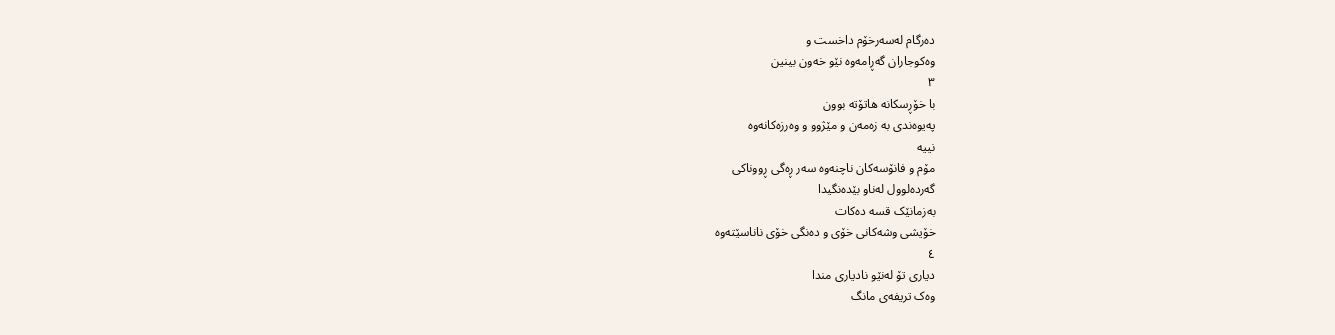دەرگام لەسەرخۆم داخست و
وەکوجاران گەڕامەوە نێو خەون بینین
٣
با خۆڕسکانە هاتۆتە بوون
پەیوەندی بە زەمەن و مێژوو و وەرزەکانەوە
نییە
مۆم و فانۆسەکان ناچنەوە سەر ڕەگی ڕووناکی
گەردەلوول لەناو بێدەنگیدا
بەزمانێک قسە دەکات
خۆیشی وشەکانی خۆی و دەنگی خۆی ناناسێتەوە
٤
دیاری تۆ لەنێو نادیاری مندا
وەک تریفەی مانگ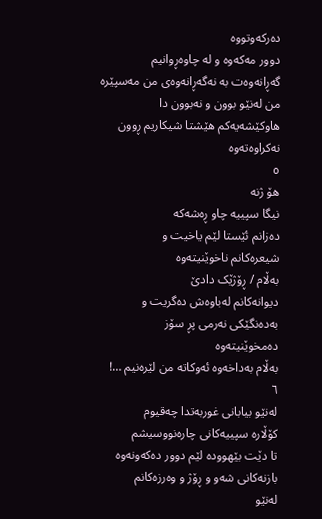دەرکەوتووە
دوور مەکەوە و لە چاوەڕوانیم
گەڕانەوەت بە نەگەڕانەوەی من مەسپێرە
من لەنێو بوون و نەبوون دا
هاوکێشەیەکم هێشتا شیکاریم ڕوون نەکراوەتەوە
٥
هۆ ژنە
نیگا سپییە چاو ڕەشەکە
دەزانم ئێستا لێم یاخیت و
شیعرەکانم ناخوێنیتەوە
بەڵام / ڕۆژێک دادێ
دیوانەکانم لەباوەش دەگریت و
بەدەنگێکی نەرمی پڕ سۆز
دەمخوێنیتەوە
بەڵام بەداخەوە ئەوکاتە من لێرەنیم …!
٦
لەنێو بیابانی غوربەتدا چەقیوم
کۆڵارە سپییەکانی چارەنووسیشم
تا دێت بێهوودە لێم دوور دەکەونەوە
بازنەکانی شەو و ڕۆژ و وەرزەکانم
لەنێو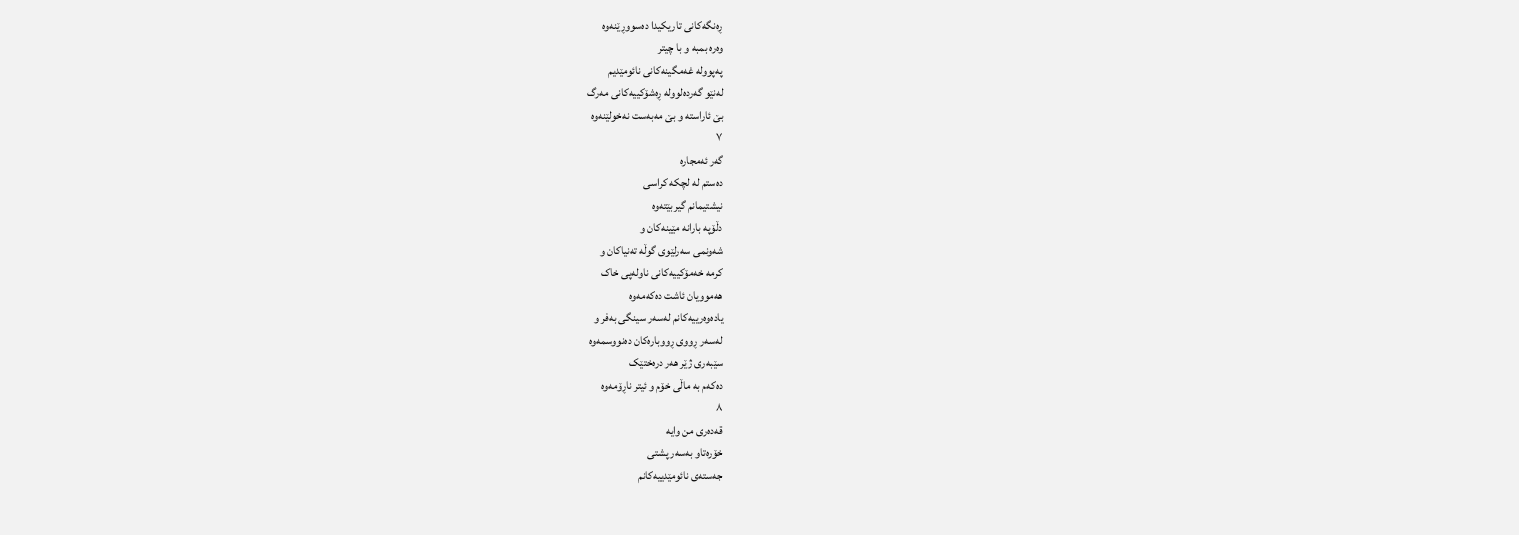ڕەنگەکانی تاریکیدا دەسووڕێنەوە
وەرە بمبە و با چیتر
پەپوولە غەمگینەکانی نائومێدیم
لەنێو گەردەلوولە ڕەشۆکییەکانی مەرگ
بێ ئاراستە و بێ مەبەست نەخولێنەوە
٧
گەر ئەمجارە
دەستم لە لچکە کراسی
نیشتیمانم گیربێتەوە
دڵۆپە بارانە مێینەکان و
شەونمی سەرلێوی گوڵە تەنیاکان و
کرمە خەمۆکییەکانی ناولەپی خاک
هەموویان ئاشت دەکەمەوە
یادەوەرییەکانم لەسەر سینگی بەفر و
لەسەر ڕووی ڕووبارەکان دەنووسمەوە
سێبەری ژێر هەر درەختێک
دەکەم بە ماڵی خۆم و ئیتر ناڕۆمەوە
٨
قەدەری من وایە
خۆرەتاو بەسەر پشتی
جەستەی نائومێدییەکانم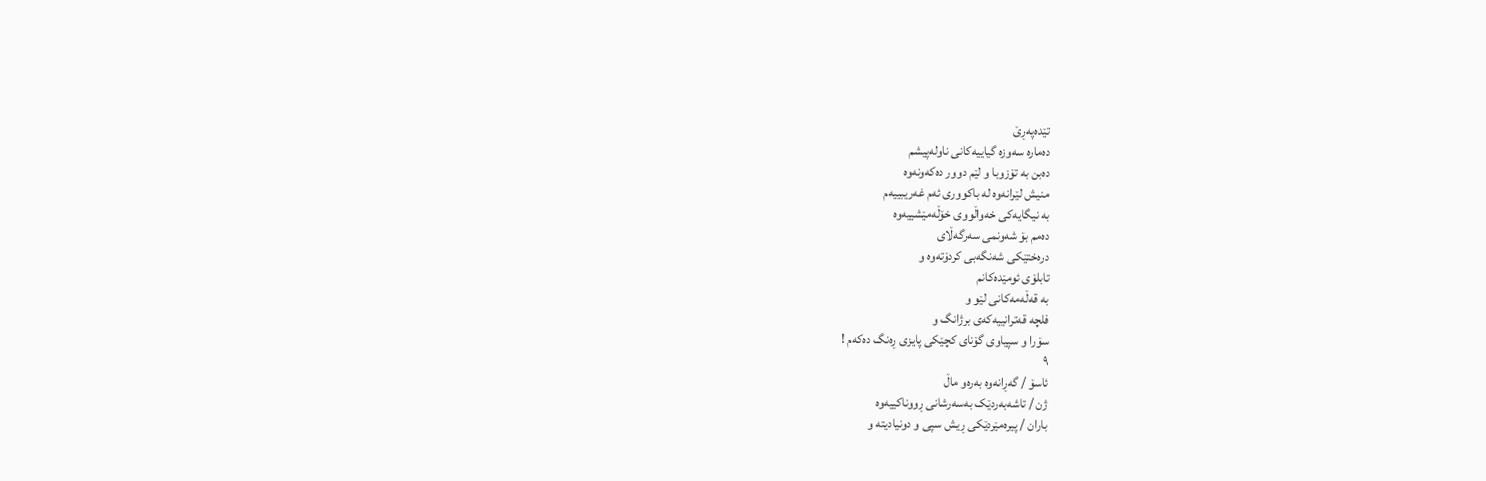تێدەپەڕێ
دەمارە سەوزە گیاییەکانی ناولەپیشم
دەبن بە تۆزوبا و لێم دوور دەکەونەوە
منیش لێرانەوە لە باکووری ئەم غەریبییەم
بە نیگایەکی خەواڵووی خۆڵەمێشییەوە
دەمم بۆ شەونمی سەرگەڵای
درەختێکی شەنگەبی کردۆتەوە و
تابلۆی ئومێدەکانم
بە قەڵەمەکانی لێو و
فلچە قەترانییەکەی برژانگ و
سۆرا و سپیاوی گۆنای کچێکی پایزی ڕەنگ دەکەم !
٩
ئاسۆ / گەڕانەوە بەرەو ماڵ
ژن / تاشەبەردێک بەسەرشانی ڕووناکییەوە
باران / پیرەمێردێکی ڕیش سپی و دونیادیتە و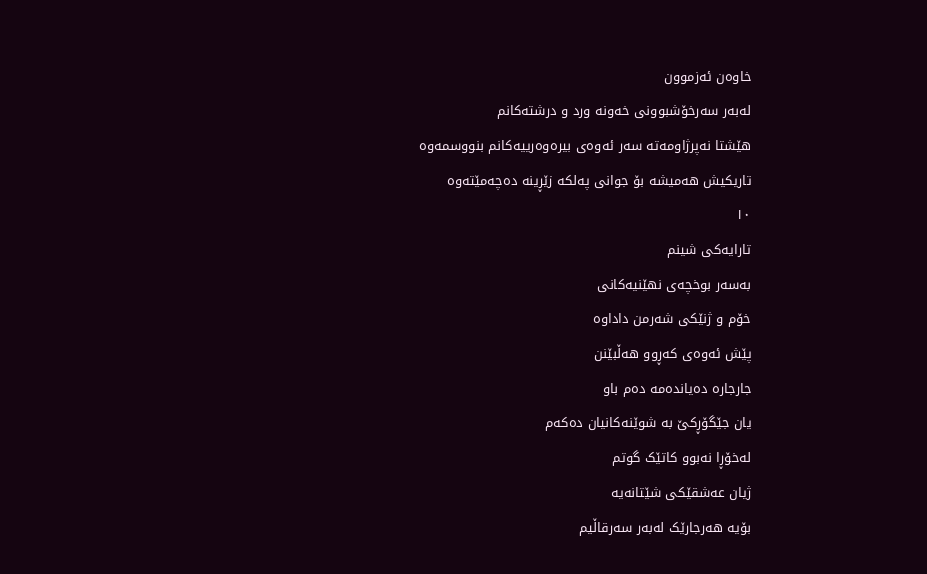خاوەن ئەزموون
لەبەر سەرخۆشبوونی خەونە ورد و درشتەکانم
هێشتا نەپرژاومەتە سەر ئەوەی بیرەوەرییەکانم بنووسمەوە
تاریکیش هەمیشە بۆ جوانی پەلکە زێڕینە دەچەمێتەوە
١٠
تارایەکی شینم
بەسەر بوخچەی نهێنیەکانی
خۆم و ژنێکی شەرمن داداوە
پێش ئەوەی کەڕوو هەڵبێنن
جارجارە دەیاندەمە دەم باو
یان جێگۆڕکێ بە شوێنەکانیان دەکەم
لەخۆڕا نەبوو کاتێک گوتم
ژیان عەشقێکی شێتانەیە
بۆیە هەرجارێک لەبەر سەرقاڵیم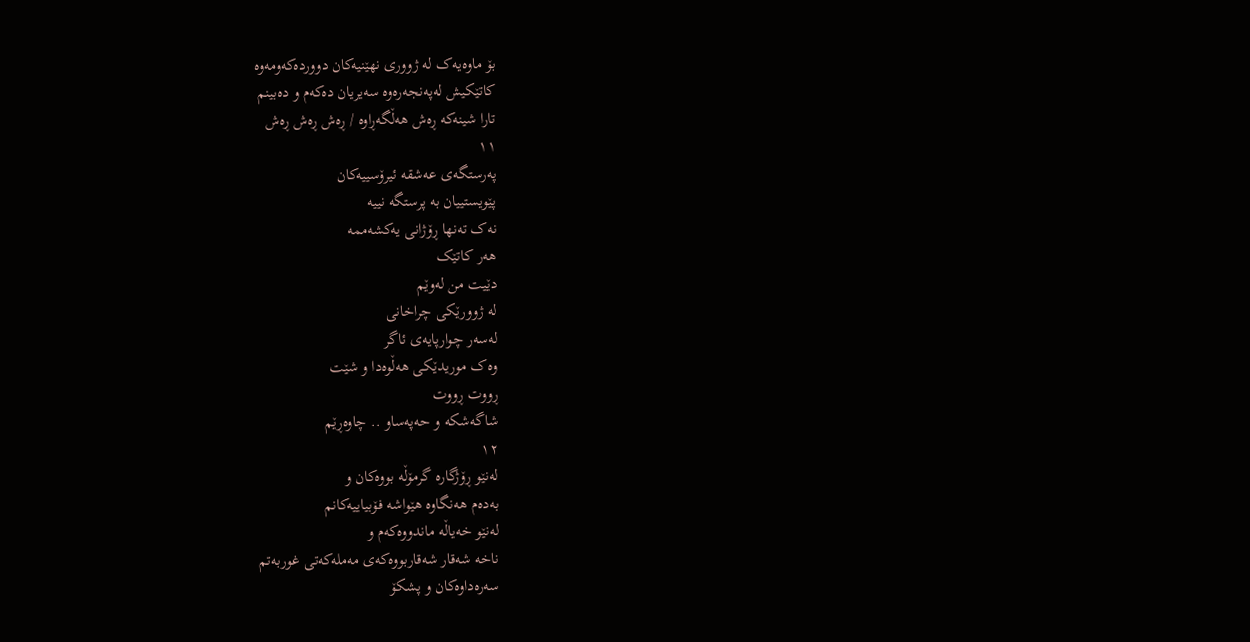بۆ ماوەیەک لە ژووری نهێنیەکان دووردەکەومەوە
کاتێکیش لەپەنجەرەوە سەیریان دەکەم و دەبینم
تارا شینەکە ڕەش هەڵگەڕاوە / ڕەش ڕەش ڕەش
١١
پەرستگەی عەشقە ئیرۆسییەکان
پێویستییان بە پرستگە نییە
نەک تەنها ڕۆژانی یەکشەممە
هەر کاتێک
دێیت من لەوێم
لە ژوورێکی چراخانی
لەسەر چوارپایەی ئاگر
وەک موریدێکی هەڵوەدا و شێت
ڕووت ڕووت
شاگەشکە و حەپەساو .. چاوەڕێم
١٢
لەنێو ڕۆژگارە گرمۆڵە بووەکان و
بەدەم هەنگاوە هێواشە فۆبیاییەکانم
لەنێو خەیاڵە ماندووەکەم و
ناخە شەقار شەقاربووەکەی مەملەکەتی غوربەتم
سەرەداوەکان و پشکۆ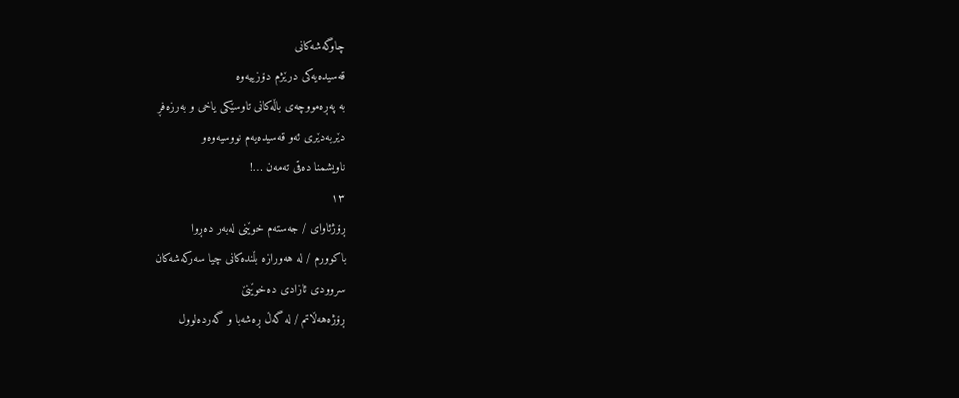چاوگەشەکانی
قەسیدەیەکی درێژم دۆزییەوە
بە پەڕەمووچەی باڵەکانی تاوسێکی یاخی و بەرزەفڕ
دێربەدێری ئەو قەسیدەیەم نووسیەوەو
ناویشمنا دەقی تەمەن …!
١٣
ڕۆژئاوای / جەستەم خوێنی لەبەر دەڕوا
باکوورم / لە هەورازە بڵندەکانی چیا سەرکەشەکان
سروودی ئازادی دەخوێنێ
ڕۆژ‌ەهەڵاتم / لە گەڵ ڕەشەبا و گەردەلوول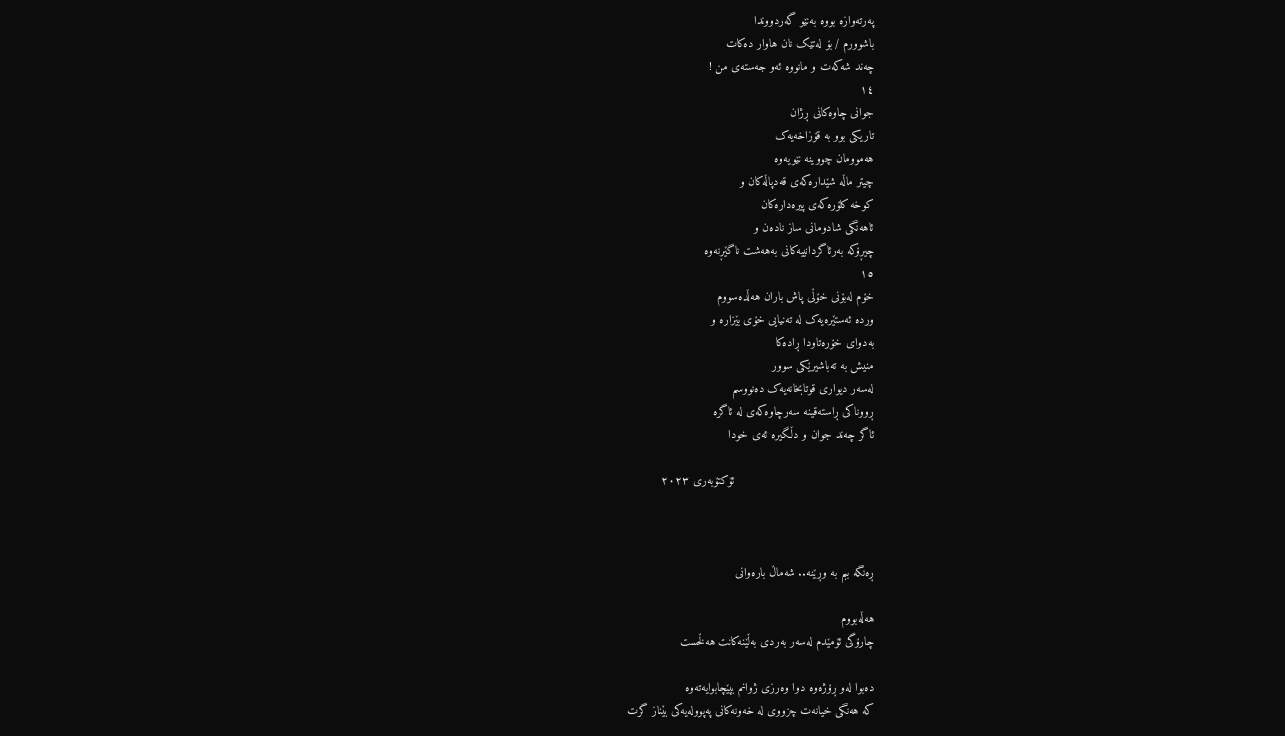پەرتەوازە بووە بەنێو گەردووندا
باشوورم / بۆ لەتێک نان هاوار دەکات
چەند شەکەت و مانووە ئەو جەستەی من !
١٤
جوانی چاوەکانی ڕژان
تاریکی بوو بە قۆزاخەیەک
هەموومان چووینە نێویەوە
چیتر ماڵە شێدارەکەی قەدپاڵەکان و
کوخە کلۆرەکەی پیرەدارەکان
ئاهەنگی شادومانی ساز نادەن و
چیڕۆکە بەرئاگردانییەکانی بەهەشت ناگێڕنەوە
١٥
خۆم لەبۆنی خۆڵی پاش باران هەڵدەسووم
وردە ئەستێرەیەک لە تەنیایی خۆی بێزارە و
بەدوای خۆرەتاودا ڕادەکا
منیش بە تەباشیرێکی سوور
لەسەر دیواری قوتابخانەیەک دەنووسم
ڕووناکی ڕاستەقینە سەرچاوەکەی لە ئاگرە
ئاگر چەند جوان و دڵگیرە ئەی خودا

                                        ئۆکتۆبەری ٢٠٢٣



ڕەنگە ببم به وڕێنە.. شەماڵ بارەوانی

هەڵەبووم
چارۆگی ئۆمێدم لەسەر بەردی بەڵێنەکانت هەڵخست

دەبوا لەو ڕۆژەوە دوا وەرزی ژوانم بپێچابوایەتەوە
کە هەنگی خیانەت چزووی لە خەونەکانی پەپوولەیەکی بێناز گرت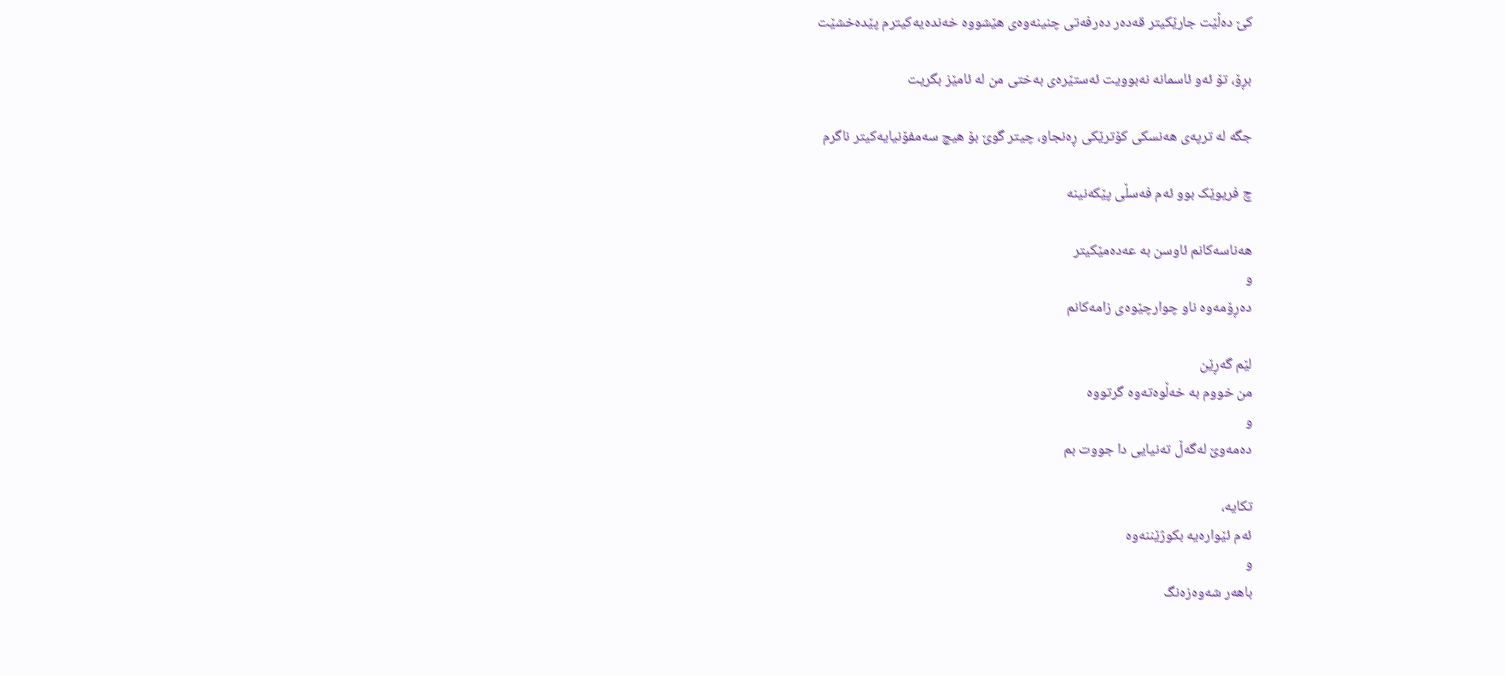کێ دەڵێت جارێکیتر قەدەر دەرفەتی چنینەوەی هێشووە خەندەیەکیترم پێدەخشێت

بڕۆ، تۆ ئەو ئاسمانە نەبوویت ئەستێرەی بەختی من لە ئامێز بگریت

جگە لە ترپەی هەنسکی کۆترێکی ڕەنجاو، چیتر گوێ بۆ هیچ سەمفۆنیایەکیتر ناگرم

چ فریوێک بوو ئەم فەسڵی پێکەنینە

هەناسەکانم ئاوسن بە عەدەمێکیتر
و
دەڕۆمەوە ناو چوارچێوەی زامەکانم

لێم گەڕێن
من خووم به خەڵوەتەوە گرتووە
و
دەمەوێ لەگەڵ تەنیایی دا جووت بم

تکایە،
ئەم ئێوارەیه بکوژێننەوە
و
باهەر شەوەزەنگ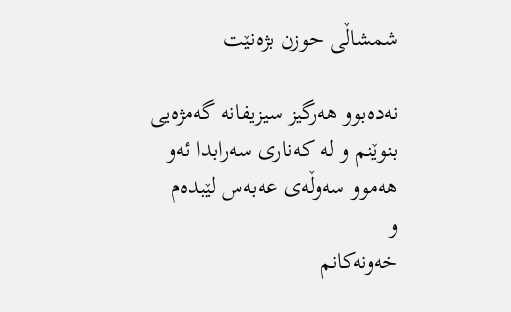شمشاڵی حوزن بژەنێت

نەدەبوو هەرگیز سیزیفانە گەمژەیی بنوێنم و لە کەناری سەرابدا ئەو هەموو سەوڵەی عەبەس لێبدەم
و
خەونەکانم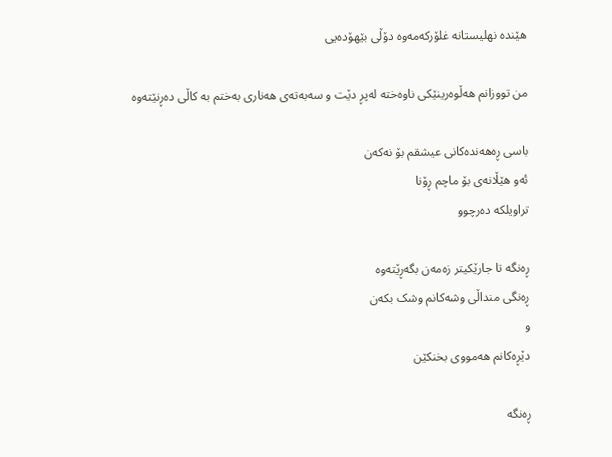هێندە نهلیستانە غلۆرکەمەوە دۆڵی بێهۆدەیی

من تووزانم هەڵوەرینێکی ناوەختە لەپڕ دێت و سەبەتەی هەناری بەختم به کاڵی دەڕنێتەوە

باسی ڕەهەندەکانی عیشقم بۆ نەکەن
ئەو هێڵانەی بۆ ماچم ڕۆنا
تراویلکە دەرچوو

ڕەنگە تا جارێکیتر زەمەن بگەڕێتەوە
ڕەنگی منداڵی وشەکانم وشک بکەن
و
دێڕەکانم هەمووی بخنکێن

ڕەنگە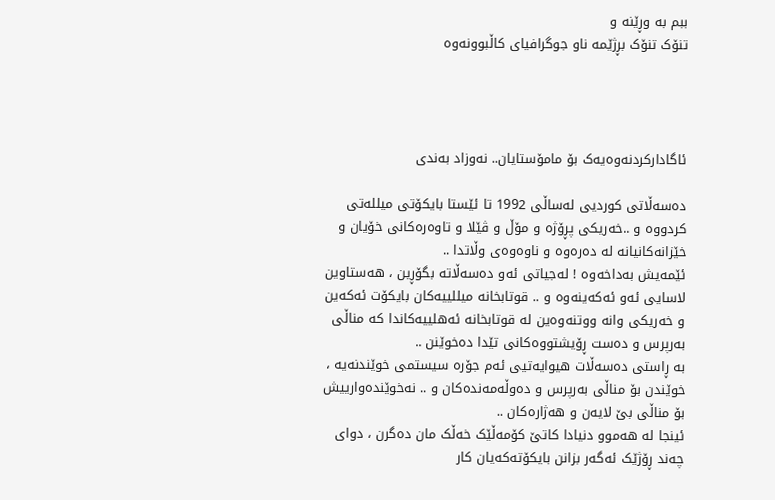ببم به وڕێنە و
تنۆک تنۆک بڕژێمە ناو جوگرافیای کاڵبوونەوە




ئاگادارکردنەوەیەک بۆ مامۆستایان.. نەوزاد بەندی

دەسەڵاتی کوردیی لەساڵی 1992 تا ئێستا بایکۆتی میللەتی کردووە و ..خەریکی پڕۆژە و مۆڵ و ڤێلا و تاوەرەکانی خۆیان و خێزانەکانیانە لە دەرەوە و ناوەوەی وڵاتدا ..
ئێمەیش بەداخەوە ! لەجیاتی ئەو دەسەڵاتە بگۆڕین ، هەستاوین لاسایی ئەو ئەکەینەوە و .. قوتابخانە میللییەکان بایکۆت ئەکەین و خەریکی وانە ووتنەوەین لە قوتابخانە ئەهلییەکاندا کە مناڵی بەرپرس و دەست ڕۆیشتووەکانی تێدا دەخوێنن ..
بە ڕاستی دەسەڵات هیوایەتیی ئەم جۆرە سیستمی خوێندنەیه ، خوێندن بۆ مناڵی بەرپرس و دەوڵەمەندەکان و .. نەخوێندەوارییش بۆ مناڵی بێ لایەن و هەژارەکان ..
ئینجا لە هەموو دنیادا کاتێ کۆمەڵێک خەڵک مان دەگرن ، دوای چەند ڕۆژێک ئەگەر بزانن بایکۆتەکەیان کار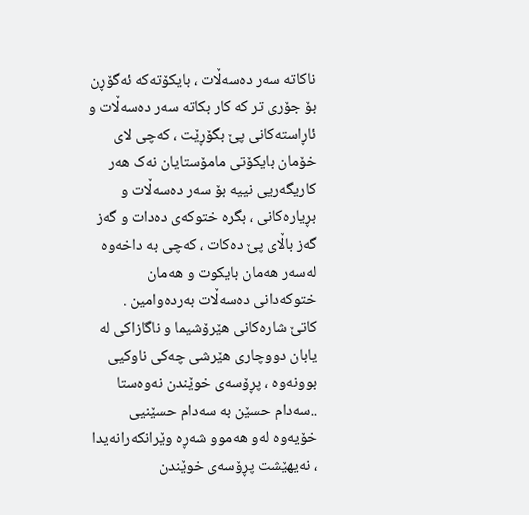ناکاتە سەر دەسەڵات ، بایکۆتەکە ئەگۆڕن بۆ جۆری تر کە کار بکاتە سەر دەسەڵات و ئاڕاستەکانی پێ بگۆڕێت ، کەچی لای خۆمان بایکۆتی مامۆستایان نەک هەر کاریگەریی نییە بۆ سەر دەسەڵات و بڕیارەکانی ، بگرە ختوکەی دەدات و گەز گەز باڵای پێ دەکات ، کەچی به داخەوە لەسەر هەمان بایکوت و هەمان ختوکەدانی دەسەڵات بەردەوامین .
کاتێ شارەکانی هێرۆشیما و ناگازاکی لە یابان دووچاری هێرشی چەکی ناوکیی بوونەوە ، پڕۆسەی خوێندن نەوەستا ..سەدام حسێن بە سەدام حسێنیی خۆیەوە لەو هەموو شەڕە وێرانکەرانەیدا ، نەیهێشت پڕۆسەی خوێندن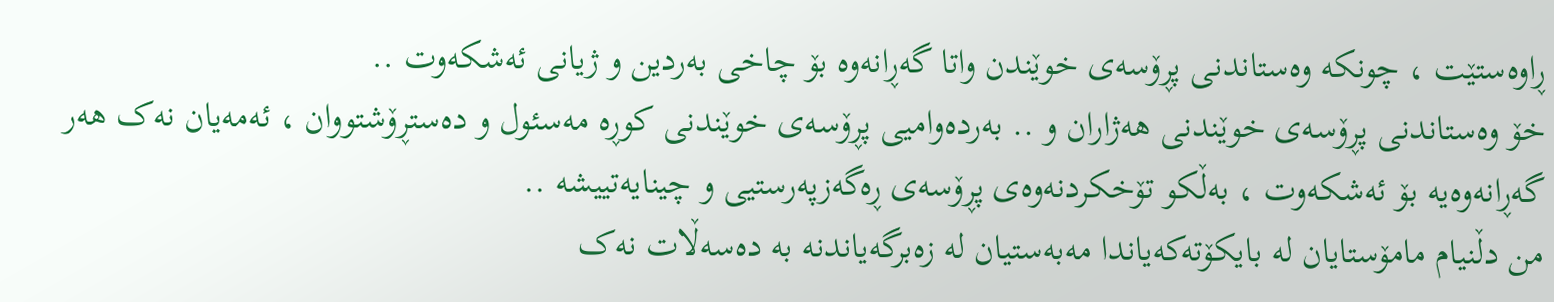ڕاوەستێت ، چونکە وەستاندنی پڕۆسەی خوێندن واتا گەڕانەوە بۆ چاخی بەردین و ژیانی ئەشکەوت ..
خۆ وەستاندنی پڕۆسەی خوێندنی هەژاران و .. بەردەوامیی پڕۆسەی خوێندنی کوڕە مەسئول و دەستڕۆشتووان ، ئەمەیان نەک هەر گەڕانەوەیە بۆ ئەشکەوت ، بەڵکو تۆخکردنەوەی پڕۆسەی ڕەگەزپەرستیی و چینایەتییشە ..
من دڵنیام مامۆستایان لە بایکۆتەکەیاندا مەبەستیان لە زەبرگەیاندنە بە دەسەڵات نەک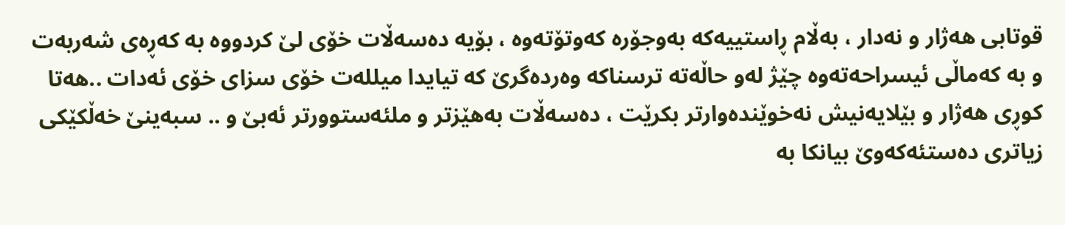قوتابی هەژار و نەدار ، بەڵام ڕاستییەکە بەوجۆرە کەوتۆتەوە ، بۆیە دەسەڵات خۆی لێ کردووە بە کەڕەی شەربەت و بە کەماڵی ئیسراحەتەوە چێژ لەو حاڵەتە ترسناکە وەردەگرێ کە تیایدا میللەت خۆی سزای خۆی ئەدات ..هەتا کوڕی هەژار و بێلایەنیش نەخوێندەوارتر بکرێت ، دەسەڵات بەهێزتر و ملئەستوورتر ئەبێ و .. سبەینێ خەڵکێکی زیاتری دەستئەکەوێ بیانکا بە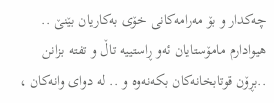چەکدار و بۆ مەرامەکانی خۆی بەکاریان بێنێ ..
هیوادارم مامۆستایان ئەو ڕاستییە تاڵ و تفتە بزانن ..بڕۆن قوتابخانەکان بکەنەوە و .. لە دوای وانەکان ،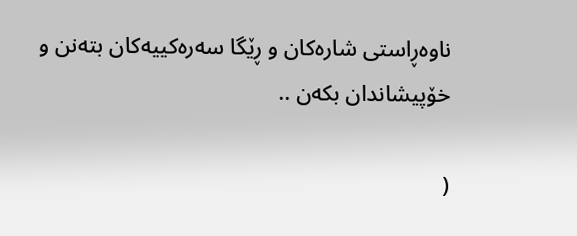ناوەڕاستی شارەکان و ڕێگا سەرەکییەکان بتەنن و خۆپیشاندان بکەن ..

(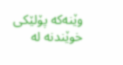وێنەکە پۆلێکی خوێندنە لە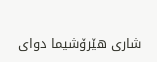شاری هێرۆشیما دوای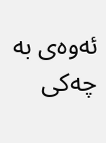ئەوەی بە چەکی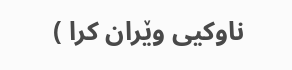ناوکیی وێران کرا )